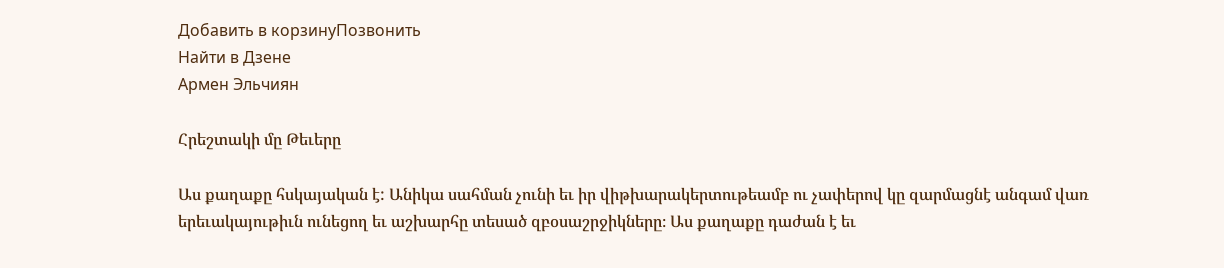Добавить в корзинуПозвонить
Найти в Дзене
Армен Эльчиян

Հրեշտակի մը Թեւերը

Աս քաղաքը հսկայական է: Անիկա սահման չունի եւ իր վիթխարակերտութեամբ ու չափերով կը զարմացնէ անգամ վառ երեւակայութիւն ունեցող եւ աշխարհը տեսած զբօսաշրջիկները։ Աս քաղաքը դաժան է եւ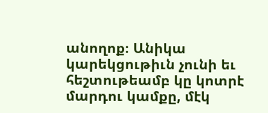անողոք։ Անիկա կարեկցութիւն չունի եւ հեշտութեամբ կը կոտրէ մարդու կամքը, մէկ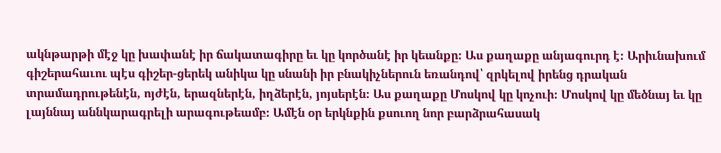ակնթարթի մէջ կը խափանէ իր ճակատագիրը եւ կը կործանէ իր կեանքը։ Աս քաղաքը անյագուրդ է։ Արիւնախում գիշերահաւու պէս գիշեր-ցերեկ անիկա կը սնանի իր բնակիչներուն եռանդով՝ զրկելով իրենց դրական տրամադրութենէն, ոյժէն, երազներէն, իղձերէն, յոյսերէն։ Աս քաղաքը Մոսկով կը կոչուի։ Մոսկով կը մեծնայ եւ կը լայննայ աննկարագրելի արագութեամբ։ Ամէն օր երկնքին քսուող նոր բարձրահասակ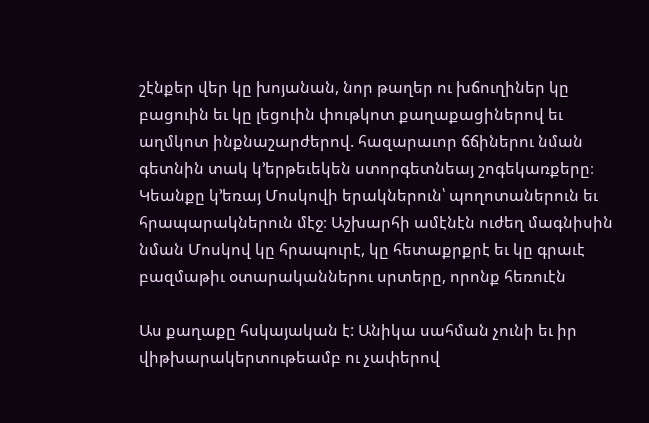շէնքեր վեր կը խոյանան, նոր թաղեր ու խճուղիներ կը բացուին եւ կը լեցուին փութկոտ քաղաքացիներով եւ աղմկոտ ինքնաշարժերով. հազարաւոր ճճիներու նման գետնին տակ կ՚երթեւեկեն ստորգետնեայ շոգեկառքերը։ Կեանքը կ՚եռայ Մոսկովի երակներուն՝ պողոտաներուն եւ հրապարակներուն մէջ։ Աշխարհի ամէնէն ուժեղ մագնիսին նման Մոսկով կը հրապուրէ, կը հետաքրքրէ եւ կը գրաւէ բազմաթիւ օտարականներու սրտերը, որոնք հեռուէն

Աս քաղաքը հսկայական է: Անիկա սահման չունի եւ իր վիթխարակերտութեամբ ու չափերով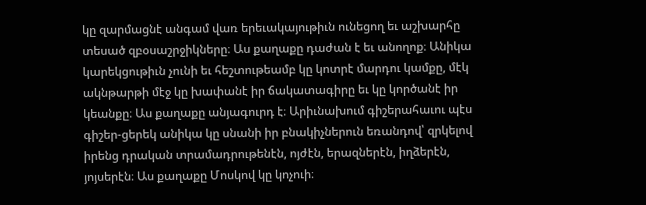կը զարմացնէ անգամ վառ երեւակայութիւն ունեցող եւ աշխարհը տեսած զբօսաշրջիկները։ Աս քաղաքը դաժան է եւ անողոք։ Անիկա կարեկցութիւն չունի եւ հեշտութեամբ կը կոտրէ մարդու կամքը, մէկ ակնթարթի մէջ կը խափանէ իր ճակատագիրը եւ կը կործանէ իր կեանքը։ Աս քաղաքը անյագուրդ է։ Արիւնախում գիշերահաւու պէս գիշեր-ցերեկ անիկա կը սնանի իր բնակիչներուն եռանդով՝ զրկելով իրենց դրական տրամադրութենէն, ոյժէն, երազներէն, իղձերէն, յոյսերէն։ Աս քաղաքը Մոսկով կը կոչուի։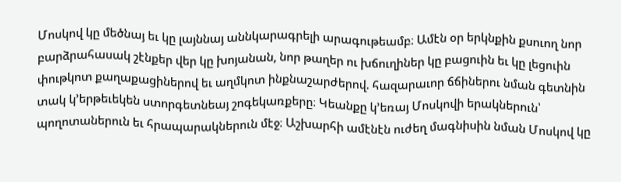Մոսկով կը մեծնայ եւ կը լայննայ աննկարագրելի արագութեամբ։ Ամէն օր երկնքին քսուող նոր բարձրահասակ շէնքեր վեր կը խոյանան, նոր թաղեր ու խճուղիներ կը բացուին եւ կը լեցուին փութկոտ քաղաքացիներով եւ աղմկոտ ինքնաշարժերով. հազարաւոր ճճիներու նման գետնին տակ կ՚երթեւեկեն ստորգետնեայ շոգեկառքերը։ Կեանքը կ՚եռայ Մոսկովի երակներուն՝ պողոտաներուն եւ հրապարակներուն մէջ։ Աշխարհի ամէնէն ուժեղ մագնիսին նման Մոսկով կը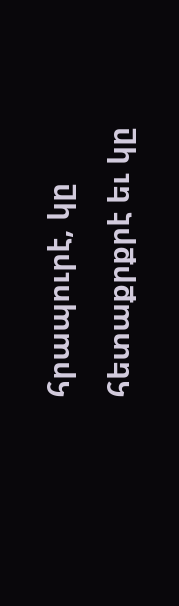հրապուրէ, կը հետաքրքրէ եւ կը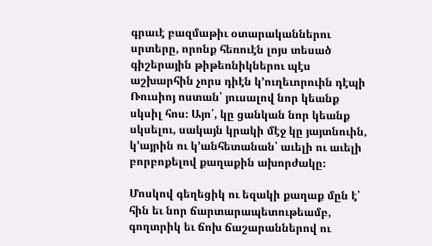գրաւէ բազմաթիւ օտարականներու սրտերը, որոնք հեռուէն լոյս տեսած գիշերային թիթեռնիկներու պէս աշխարհին չորս դիէն կ՚ուղեւորուին դէպի Ռուսիոյ ոստան՝ յուսալով նոր կեանք սկսիլ հոս։ Այո՛, կը ցանկան նոր կեանք սկսելու, սակայն կրակի մէջ կը յայտնուին, կ՚այրին ու կ՚անհետանան՝ աւելի ու աւելի բորբոքելով քաղաքին ախորժակը։

Մոսկով գեղեցիկ ու եզակի քաղաք մըն է՝ հին եւ նոր ճարտարապետութեամբ, գողտրիկ եւ ճոխ ճաշարաններով ու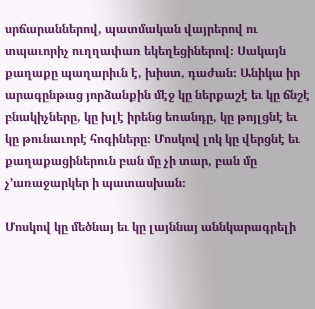սրճարաններով, պատմական վայրերով ու տպաւորիչ ուղղափառ եկեղեցիներով։ Սակայն քաղաքը պաղարիւն է, խիստ, դաժան։ Անիկա իր արագընթաց յորձանքին մէջ կը ներքաշէ եւ կը ճնշէ բնակիչները, կը խլէ իրենց եռանդը, կը թոյլցնէ եւ կը թունաւորէ հոգիները։ Մոսկով լոկ կը վերցնէ եւ քաղաքացիներուն բան մը չի տար, բան մը չ՚առաջարկեր ի պատասխան։

Մոսկով կը մեծնայ եւ կը լայննայ աննկարագրելի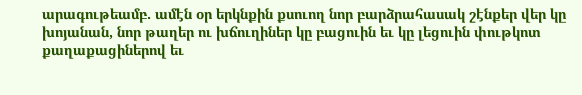արագութեամբ. ամէն օր երկնքին քսուող նոր բարձրահասակ շէնքեր վեր կը խոյանան, նոր թաղեր ու խճուղիներ կը բացուին եւ կը լեցուին փութկոտ քաղաքացիներով եւ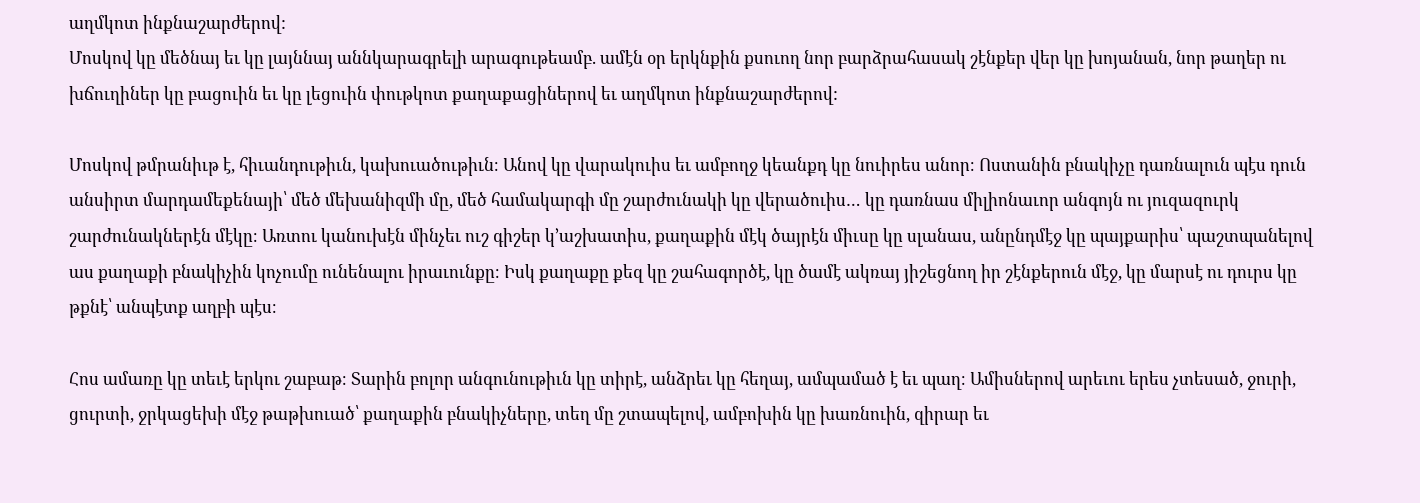աղմկոտ ինքնաշարժերով:
Մոսկով կը մեծնայ եւ կը լայննայ աննկարագրելի արագութեամբ. ամէն օր երկնքին քսուող նոր բարձրահասակ շէնքեր վեր կը խոյանան, նոր թաղեր ու խճուղիներ կը բացուին եւ կը լեցուին փութկոտ քաղաքացիներով եւ աղմկոտ ինքնաշարժերով:

Մոսկով թմրանիւթ է, հիւանդութիւն, կախուածութիւն։ Անով կը վարակուիս եւ ամբողջ կեանքդ կը նուիրես անոր։ Ոստանին բնակիչը դառնալուն պէս դուն անսիրտ մարդամեքենայի՝ մեծ մեխանիզմի մը, մեծ համակարգի մը շարժունակի կը վերածուիս… կը դառնաս միլիոնաւոր անգոյն ու յուզազուրկ շարժունակներէն մէկը։ Առտու կանուխէն մինչեւ ուշ գիշեր կ՚աշխատիս, քաղաքին մէկ ծայրէն միւսը կը սլանաս, անընդմէջ կը պայքարիս՝ պաշտպանելով աս քաղաքի բնակիչին կոչումը ունենալու իրաւունքը։ Իսկ քաղաքը քեզ կը շահագործէ, կը ծամէ ակռայ յիշեցնող իր շէնքերուն մէջ, կը մարսէ ու դուրս կը թքնէ՝ անպէտք աղբի պէս։

Հոս ամառը կը տեւէ երկու շաբաթ։ Տարին բոլոր անգունութիւն կը տիրէ, անձրեւ կը հեղայ, ամպամած է եւ պաղ։ Ամիսներով արեւու երես չտեսած, ջուրի, ցուրտի, ջրկացեխի մէջ թաթխուած՝ քաղաքին բնակիչները, տեղ մը շտապելով, ամբոխին կը խառնուին, զիրար եւ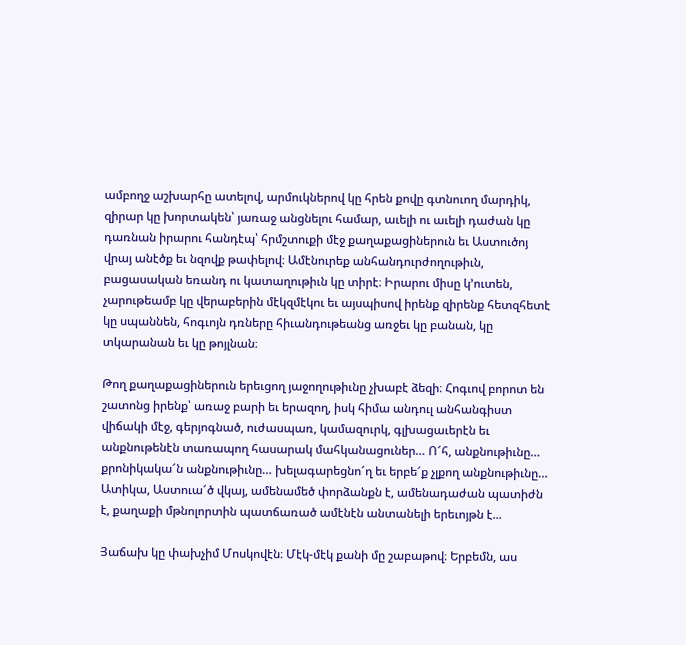ամբողջ աշխարհը ատելով, արմուկներով կը հրեն քովը գտնուող մարդիկ, զիրար կը խորտակեն՝ յառաջ անցնելու համար, աւելի ու աւելի դաժան կը դառնան իրարու հանդէպ՝ հրմշտուքի մէջ քաղաքացիներուն եւ Աստուծոյ վրայ անէծք եւ նզովք թափելով։ Ամէնուրեք անհանդուրժողութիւն, բացասական եռանդ ու կատաղութիւն կը տիրէ։ Իրարու միսը կ՚ուտեն, չարութեամբ կը վերաբերին մէկզմէկու եւ այսպիսով իրենք զիրենք հետզհետէ կը սպաննեն, հոգւոյն դռները հիւանդութեանց առջեւ կը բանան, կը տկարանան եւ կը թոյլնան։

Թող քաղաքացիներուն երեւցող յաջողութիւնը չխաբէ ձեզի։ Հոգւով բորոտ են շատոնց իրենք՝ առաջ բարի եւ երազող, իսկ հիմա անդուլ անհանգիստ վիճակի մէջ, գերյոգնած, ուժասպառ, կամազուրկ, գլխացաւերէն եւ անքնութենէն տառապող հասարակ մահկանացուներ… Ո՜հ, անքնութիւնը… քրոնիկակա՜ն անքնութիւնը… խելագարեցնո՜ղ եւ երբե՜ք չլքող անքնութիւնը… Ատիկա, Աստուա՜ծ վկայ, ամենամեծ փորձանքն է, ամենադաժան պատիժն է, քաղաքի մթնոլորտին պատճառած ամէնէն անտանելի երեւոյթն է...

Յաճախ կը փախչիմ Մոսկովէն։ Մէկ-մէկ քանի մը շաբաթով։ Երբեմն, աս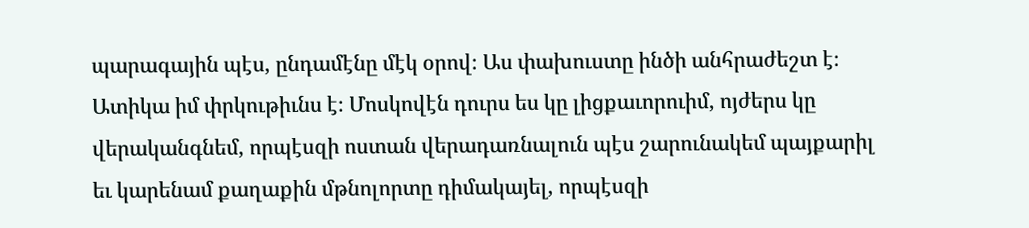պարագային պէս, ընդամէնը մէկ օրով։ Աս փախուստը ինծի անհրաժեշտ է։ Ատիկա իմ փրկութիւնս է։ Մոսկովէն դուրս ես կը լիցքաւորուիմ, ոյժերս կը վերականգնեմ, որպէսզի ոստան վերադառնալուն պէս շարունակեմ պայքարիլ եւ կարենամ քաղաքին մթնոլորտը դիմակայել, որպէսզի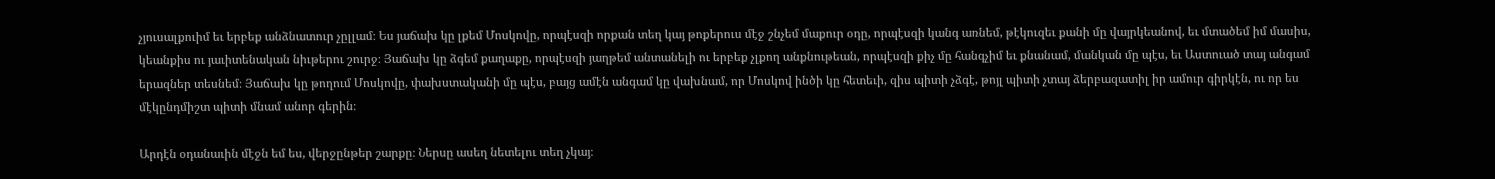չյուսալքուիմ եւ երբեք անձնատուր չըլլամ։ Ես յաճախ կը լքեմ Մոսկովը, որպէսզի որքան տեղ կայ թոքերուս մէջ շնչեմ մաքուր օդը, որպէսզի կանգ առնեմ, թէկուզեւ քանի մը վայրկեանով, եւ մտածեմ իմ մասիս, կեանքիս ու յաւիտենական նիւթերու շուրջ։ Յաճախ կը ձգեմ քաղաքը, որպէսզի յաղթեմ անտանելի ու երբեք չլքող անքնութեան, որպէսզի քիչ մը հանգչիմ եւ քնանամ, մանկան մը պէս, եւ Աստուած տայ անգամ երազներ տեսնեմ։ Յաճախ կը թողում Մոսկովը, փախստականի մը պէս, բայց ամէն անգամ կը վախնամ, որ Մոսկով ինծի կը հետեւի, զիս պիտի չձգէ, թոյլ պիտի չտայ ձերբազատիլ իր ամուր գիրկէն, ու որ ես մէկընդմիշտ պիտի մնամ անոր գերին։

Արդէն օդանաւին մէջն եմ ես, վերջընթեր շարքը։ Ներսը ասեղ նետելու տեղ չկայ։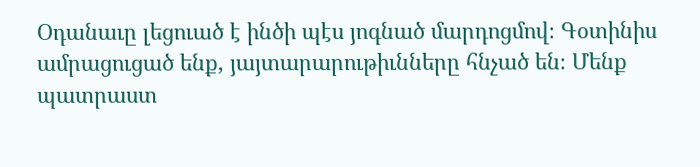Օդանաւը լեցուած է ինծի պէս յոգնած մարդոցմով։ Գօտինիս ամրացուցած ենք, յայտարարութիւնները հնչած են։ Մենք պատրաստ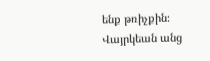ենք թռիչքին։ Վայրկեան անց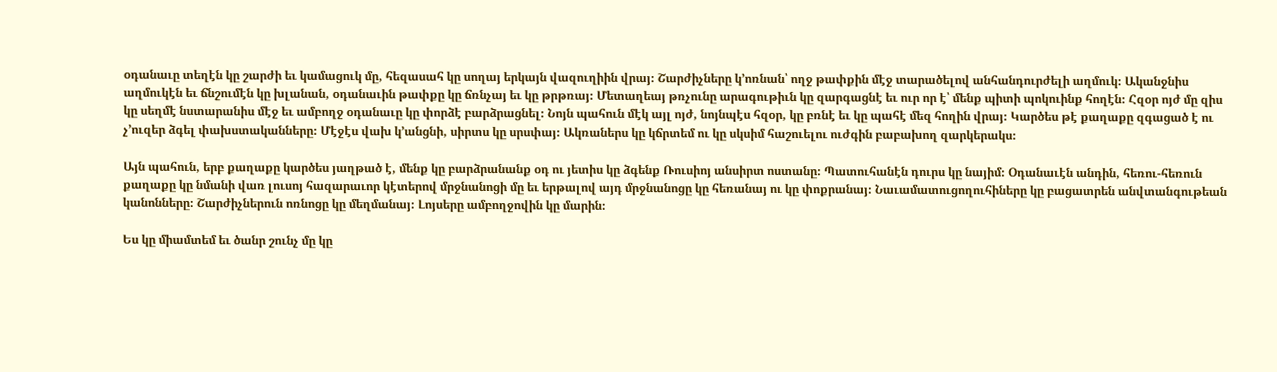օդանաւը տեղէն կը շարժի եւ կամացուկ մը, հեզասահ կը սողայ երկայն վազուղիին վրայ։ Շարժիչները կ՚ոռնան՝ ողջ թափքին մէջ տարածելով անհանդուրժելի աղմուկ։ Ականջնիս աղմուկէն եւ ճնշումէն կը խլանան, օդանաւին թափքը կը ճռնչայ եւ կը թրթռայ։ Մետաղեայ թռչունը արագութիւն կը զարգացնէ եւ ուր որ է՝ մենք պիտի պոկուինք հողէն։ Հզօր ոյժ մը զիս կը սեղմէ նստարանիս մէջ եւ ամբողջ օդանաւը կը փորձէ բարձրացնել։ Նոյն պահուն մէկ այլ ոյժ, նոյնպէս հզօր, կը բռնէ եւ կը պահէ մեզ հողին վրայ։ Կարծես թէ քաղաքը զգացած է ու չ՚ուզեր ձգել փախստականները։ Մէջէս վախ կ՚անցնի, սիրտս կը սրսփայ։ Ակռաներս կը կճրտեմ ու կը սկսիմ հաշուելու ուժգին բաբախող զարկերակս։

Այն պահուն, երբ քաղաքը կարծես յաղթած է, մենք կը բարձրանանք օդ ու յետիս կը ձգենք Ռուսիոյ անսիրտ ոստանը։ Պատուհանէն դուրս կը նայիմ։ Օդանաւէն անդին, հեռու-հեռուն քաղաքը կը նմանի վառ լուսոյ հազարաւոր կէտերով մրջնանոցի մը եւ երթալով այդ մրջնանոցը կը հեռանայ ու կը փոքրանայ։ Նաւամատուցողուհիները կը բացատրեն անվտանգութեան կանոնները։ Շարժիչներուն ոռնոցը կը մեղմանայ։ Լոյսերը ամբողջովին կը մարին։

Ես կը միամտեմ եւ ծանր շունչ մը կը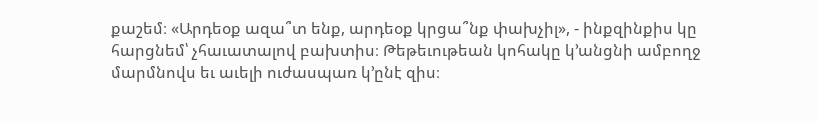քաշեմ։ «Արդեօք ազա՞տ ենք, արդեօք կրցա՞նք փախչիլ», - ինքզինքիս կը հարցնեմ՝ չհաւատալով բախտիս։ Թեթեւութեան կոհակը կ՚անցնի ամբողջ մարմնովս եւ աւելի ուժասպառ կ՚ընէ զիս։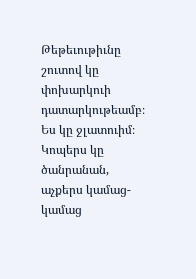Թեթեւութիւնը շուտով կը փոխարկուի դատարկութեամբ։ Ես կը ջլատուիմ։ Կոպերս կը ծանրանան, աչքերս կամաց-կամաց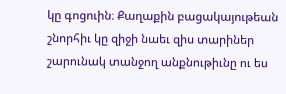կը գոցուին։ Քաղաքին բացակայութեան շնորհիւ կը զիջի նաեւ զիս տարիներ շարունակ տանջող անքնութիւնը ու ես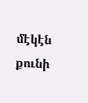մէկէն քունի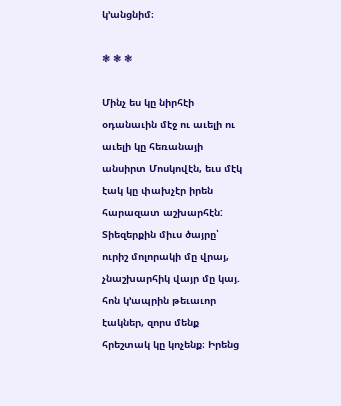կ’անցնիմ։

❃ ❃ ❃

Մինչ ես կը նիրհէի օդանաւին մէջ ու աւելի ու աւելի կը հեռանայի անսիրտ Մոսկովէն, եւս մէկ էակ կը փախչէր իրեն հարազատ աշխարհէն: Տիեզերքին միւս ծայրը՝ ուրիշ մոլորակի մը վրայ, չնաշխարհիկ վայր մը կայ. հոն կ՚ապրին թեւաւոր էակներ, զորս մենք հրեշտակ կը կոչենք։ Իրենց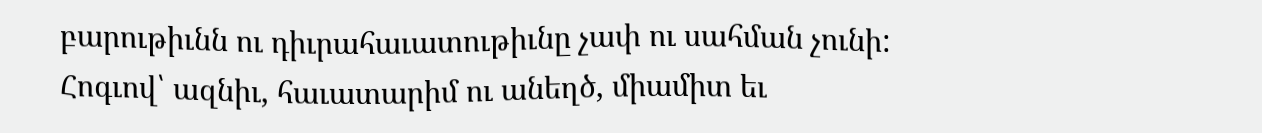բարութիւնն ու դիւրահաւատութիւնը չափ ու սահման չունի: Հոգւով՝ ազնիւ, հաւատարիմ ու անեղծ, միամիտ եւ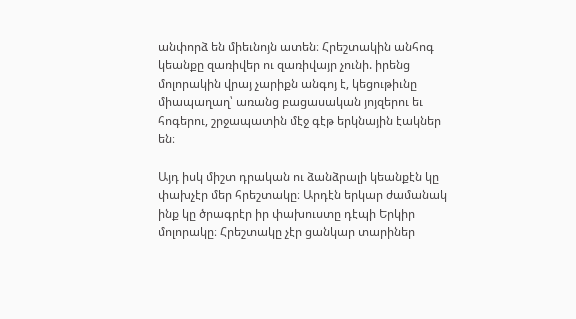անփորձ են միեւնոյն ատեն։ Հրեշտակին անհոգ կեանքը զառիվեր ու զառիվայր չունի. իրենց մոլորակին վրայ չարիքն անգոյ է, կեցութիւնը միապաղաղ՝ առանց բացասական յոյզերու եւ հոգերու, շրջապատին մէջ գէթ երկնային էակներ են։

Այդ իսկ միշտ դրական ու ձանձրալի կեանքէն կը փախչէր մեր հրեշտակը։ Արդէն երկար ժամանակ ինք կը ծրագրէր իր փախուստը դէպի Երկիր մոլորակը։ Հրեշտակը չէր ցանկար տարիներ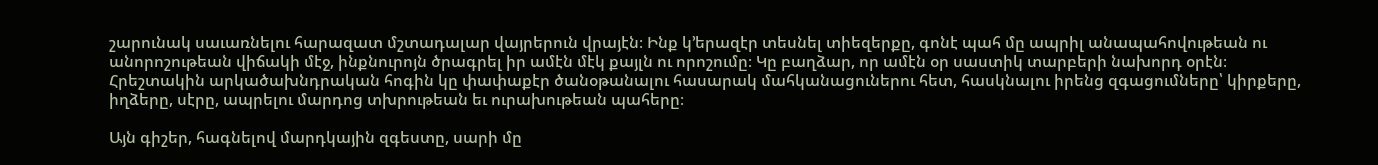շարունակ սաւառնելու հարազատ մշտադալար վայրերուն վրայէն։ Ինք կ’երազէր տեսնել տիեզերքը, գոնէ պահ մը ապրիլ անապահովութեան ու անորոշութեան վիճակի մէջ, ինքնուրոյն ծրագրել իր ամէն մէկ քայլն ու որոշումը։ Կը բաղձար, որ ամէն օր սաստիկ տարբերի նախորդ օրէն։ Հրեշտակին արկածախնդրական հոգին կը փափաքէր ծանօթանալու հասարակ մահկանացուներու հետ, հասկնալու իրենց զգացումները՝ կիրքերը, իղձերը, սէրը, ապրելու մարդոց տխրութեան եւ ուրախութեան պահերը։

Այն գիշեր, հագնելով մարդկային զգեստը, սարի մը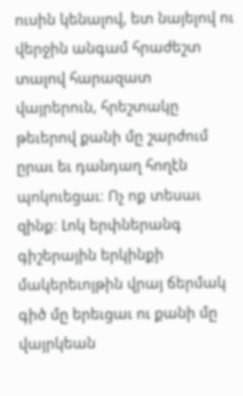ուսին կենալով, ետ նայելով ու վերջին անգամ հրաժեշտ տալով հարազատ վայրերուն, հրեշտակը թեւերով քանի մը շարժում ըրաւ եւ դանդաղ հողէն պոկուեցաւ։ Ոչ ոք տեսաւ զինք։ Լոկ երփներանգ գիշերային երկինքի մակերեւոյթին վրայ ճերմակ գիծ մը երեւցաւ ու քանի մը վայրկեան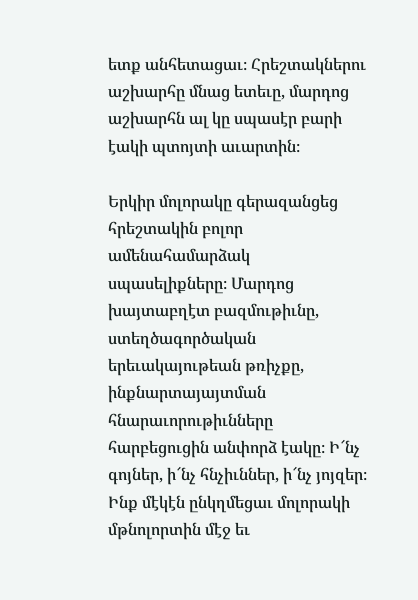ետք անհետացաւ։ Հրեշտակներու աշխարհը մնաց ետեւը, մարդոց աշխարհն ալ կը սպասէր բարի էակի պտոյտի աւարտին։

Երկիր մոլորակը գերազանցեց հրեշտակին բոլոր ամենահամարձակ սպասելիքները։ Մարդոց խայտաբղէտ բազմութիւնը, ստեղծագործական երեւակայութեան թռիչքը, ինքնարտայայտման հնարաւորութիւնները հարբեցուցին անփորձ էակը։ Ի՜նչ գոյներ, ի՜նչ հնչիւններ, ի՜նչ յոյզեր։ Ինք մէկէն ընկղմեցաւ մոլորակի մթնոլորտին մէջ եւ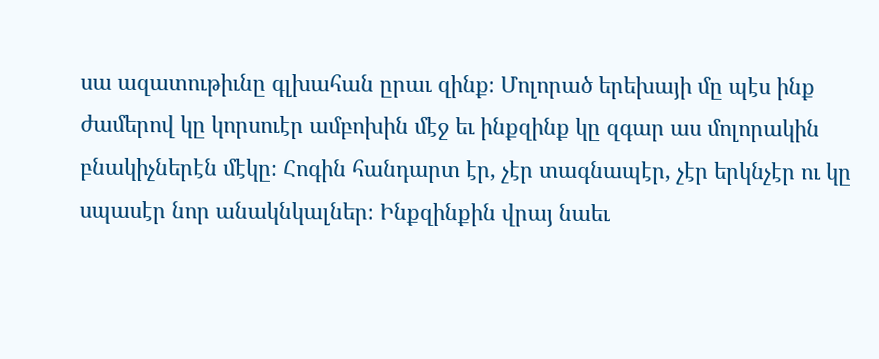սա ազատութիւնը գլխահան ըրաւ զինք։ Մոլորած երեխայի մը պէս ինք ժամերով կը կորսուէր ամբոխին մէջ եւ ինքզինք կը զգար աս մոլորակին բնակիչներէն մէկը։ Հոգին հանդարտ էր, չէր տագնապէր, չէր երկնչէր ու կը սպասէր նոր անակնկալներ։ Ինքզինքին վրայ նաեւ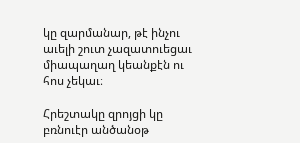կը զարմանար, թէ ինչու աւելի շուտ չազատուեցաւ միապաղաղ կեանքէն ու հոս չեկաւ։

Հրեշտակը զրոյցի կը բռնուէր անծանօթ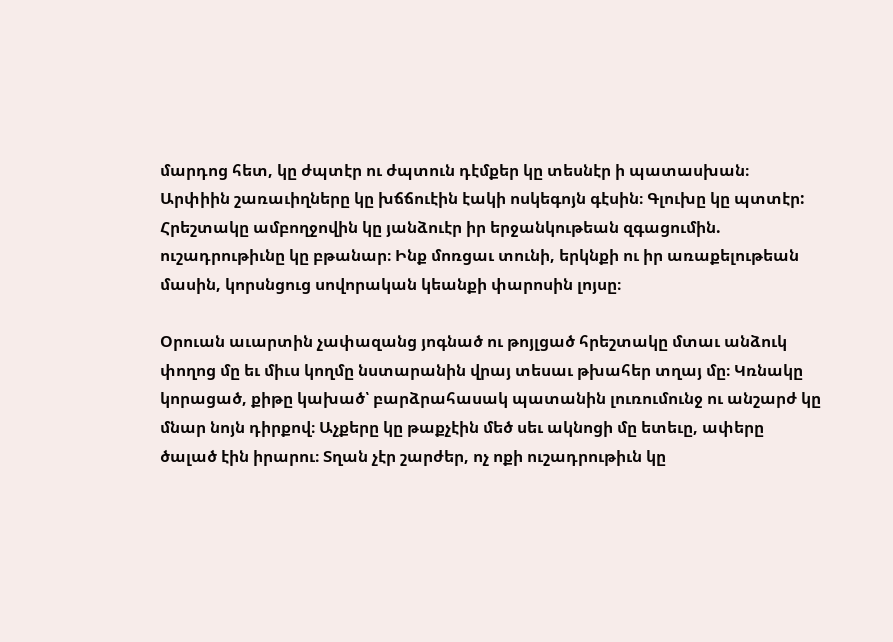մարդոց հետ, կը ժպտէր ու ժպտուն դէմքեր կը տեսնէր ի պատասխան։ Արփիին շառաւիղները կը խճճուէին էակի ոսկեգոյն գէսին։ Գլուխը կը պտտէր: Հրեշտակը ամբողջովին կը յանձուէր իր երջանկութեան զգացումին. ուշադրութիւնը կը բթանար։ Ինք մոռցաւ տունի, երկնքի ու իր առաքելութեան մասին, կորսնցուց սովորական կեանքի փարոսին լոյսը։

Օրուան աւարտին չափազանց յոգնած ու թոյլցած հրեշտակը մտաւ անձուկ փողոց մը եւ միւս կողմը նստարանին վրայ տեսաւ թխահեր տղայ մը։ Կռնակը կորացած, քիթը կախած՝ բարձրահասակ պատանին լուռումունջ ու անշարժ կը մնար նոյն դիրքով։ Աչքերը կը թաքչէին մեծ սեւ ակնոցի մը ետեւը, ափերը ծալած էին իրարու։ Տղան չէր շարժեր, ոչ ոքի ուշադրութիւն կը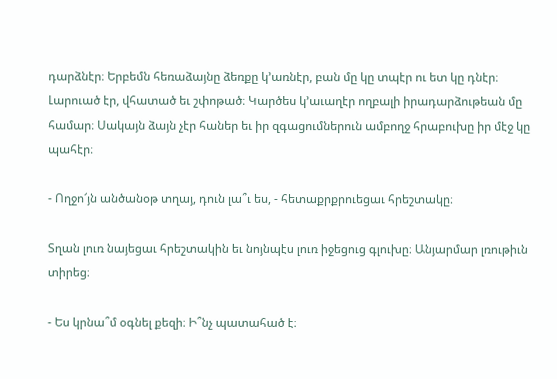դարձնէր։ Երբեմն հեռաձայնը ձեռքը կ’առնէր, բան մը կը տպէր ու ետ կը դնէր։ Լարուած էր, վհատած եւ շփոթած։ Կարծես կ՚աւաղէր ողբալի իրադարձութեան մը համար։ Սակայն ձայն չէր հաներ եւ իր զգացումներուն ամբողջ հրաբուխը իր մէջ կը պահէր։

- Ողջո՜յն անծանօթ տղայ, դուն լա՞ւ ես, - հետաքրքրուեցաւ հրեշտակը։

Տղան լուռ նայեցաւ հրեշտակին եւ նոյնպէս լուռ իջեցուց գլուխը։ Անյարմար լռութիւն տիրեց։

- Ես կրնա՞մ օգնել քեզի։ Ի՞նչ պատահած է։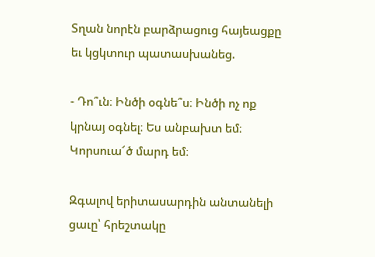Տղան նորէն բարձրացուց հայեացքը եւ կցկտուր պատասխանեց.

- Դո՞ւն։ Ինծի օգնե՞ս։ Ինծի ոչ ոք կրնայ օգնել։ Ես անբախտ եմ։ Կորսուա՜ծ մարդ եմ։

Զգալով երիտասարդին անտանելի ցաւը՝ հրեշտակը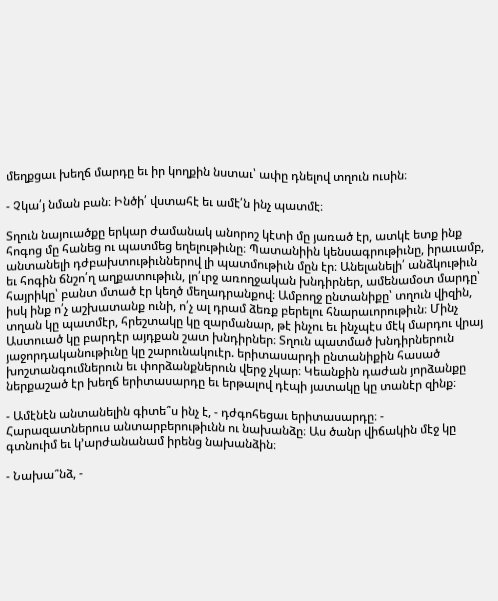մեղքցաւ խեղճ մարդը եւ իր կողքին նստաւ՝ ափը դնելով տղուն ուսին։

- Չկա՛յ նման բան։ Ինծի՛ վստահէ եւ ամէ՛ն ինչ պատմէ։

Տղուն նայուածքը երկար ժամանակ անորոշ կէտի մը յառած էր, ատկէ ետք ինք հոգոց մը հանեց ու պատմեց եղելութիւնը։ Պատանիին կենսագրութիւնը, իրաւամբ, անտանելի դժբախտութիւններով լի պատմութիւն մըն էր։ Անելանելի՛ անձկութիւն եւ հոգին ճնշո՛ղ աղքատութիւն, լո՛ւրջ առողջական խնդիրներ, ամենամօտ մարդը՝ հայրիկը՝ բանտ մտած էր կեղծ մեղադրանքով։ Ամբողջ ընտանիքը՝ տղուն վիզին, իսկ ինք ո՛չ աշխատանք ունի, ո՛չ ալ դրամ ձեռք բերելու հնարաւորութիւն։ Մինչ տղան կը պատմէր, հրեշտակը կը զարմանար, թէ ինչու եւ ինչպէս մէկ մարդու վրայ Աստուած կը բարդէր այդքան շատ խնդիրներ։ Տղուն պատմած խնդիրներուն յաջորդականութիւնը կը շարունակուէր. երիտասարդի ընտանիքին հասած խոշտանգումներուն եւ փորձանքներուն վերջ չկար։ Կեանքին դաժան յորձանքը ներքաշած էր խեղճ երիտասարդը եւ երթալով դէպի յատակը կը տանէր զինք։

- Ամէնէն անտանելին գիտե՞ս ինչ է, - դժգոհեցաւ երիտասարդը։ - Հարազատներուս անտարբերութիւնն ու նախանձը։ Աս ծանր վիճակին մէջ կը գտնուիմ եւ կ՚արժանանամ իրենց նախանձին։

- Նախա՞նձ, -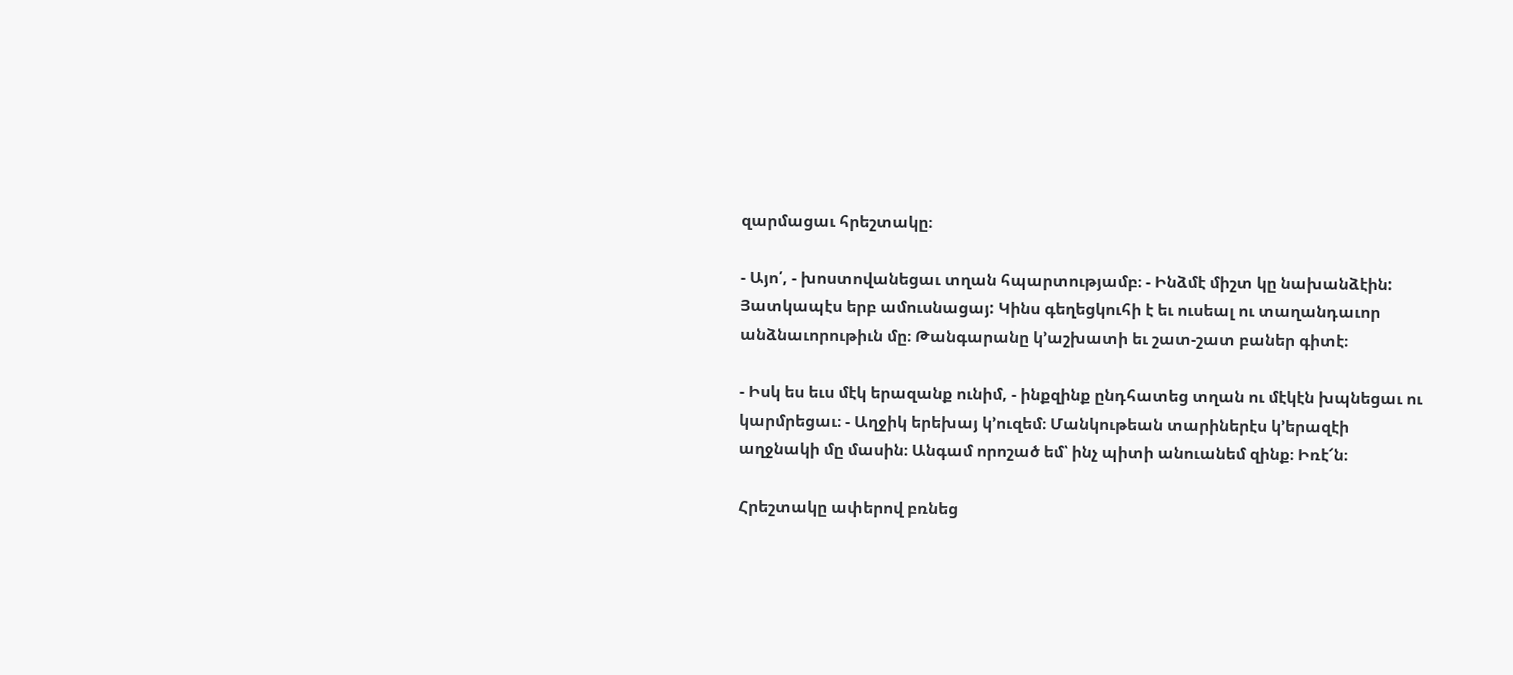զարմացաւ հրեշտակը։

- Այո՛, - խոստովանեցաւ տղան հպարտությամբ։ - Ինձմէ միշտ կը նախանձէին: Յատկապէս երբ ամուսնացայ: Կինս գեղեցկուհի է եւ ուսեալ ու տաղանդաւոր անձնաւորութիւն մը։ Թանգարանը կ՚աշխատի եւ շատ-շատ բաներ գիտէ։

- Իսկ ես եւս մէկ երազանք ունիմ, - ինքզինք ընդհատեց տղան ու մէկէն խպնեցաւ ու կարմրեցաւ։ - Աղջիկ երեխայ կ՚ուզեմ։ Մանկութեան տարիներէս կ՚երազէի աղջնակի մը մասին։ Անգամ որոշած եմ՝ ինչ պիտի անուանեմ զինք։ Իռէ՜ն։

Հրեշտակը ափերով բռնեց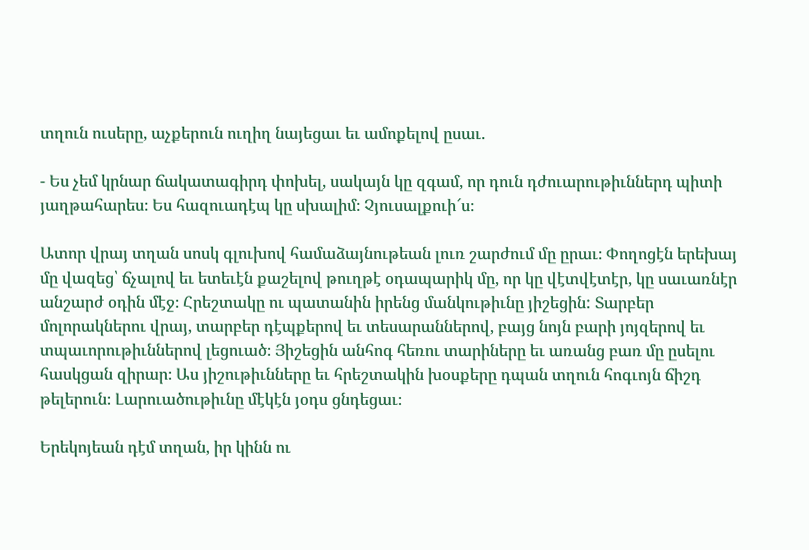տղուն ուսերը, աչքերուն ուղիղ նայեցաւ եւ ամոքելով ըսաւ.

- Ես չեմ կրնար ճակատագիրդ փոխել, սակայն կը զգամ, որ դուն դժուարութիւններդ պիտի յաղթահարես։ Ես հազուադէպ կը սխալիմ։ Չյուսալքուի՜ս։

Ատոր վրայ տղան սոսկ գլուխով համաձայնութեան լուռ շարժում մը ըրաւ։ Փողոցէն երեխայ մը վազեց՝ ճչալով եւ ետեւէն քաշելով թուղթէ օդապարիկ մը, որ կը վէտվէտէր, կը սաւառնէր անշարժ օդին մէջ։ Հրեշտակը ու պատանին իրենց մանկութիւնը յիշեցին: Տարբեր մոլորակներու վրայ, տարբեր դէպքերով եւ տեսարաններով, բայց նոյն բարի յոյզերով եւ տպաւորութիւններով լեցուած։ Յիշեցին անհոգ հեռու տարիները եւ առանց բառ մը ըսելու հասկցան զիրար։ Աս յիշութիւնները եւ հրեշտակին խօսքերը դպան տղուն հոգւոյն ճիշդ թելերուն։ Լարուածութիւնը մէկէն յօդս ցնդեցաւ։

Երեկոյեան դէմ տղան, իր կինն ու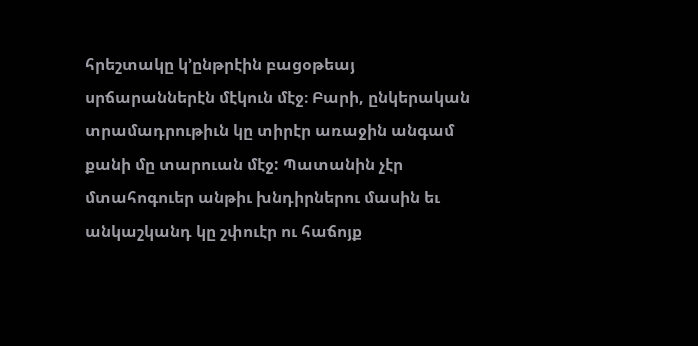հրեշտակը կ՚ընթրէին բացօթեայ սրճարաններէն մէկուն մէջ։ Բարի, ընկերական տրամադրութիւն կը տիրէր առաջին անգամ քանի մը տարուան մէջ: Պատանին չէր մտահոգուեր անթիւ խնդիրներու մասին եւ անկաշկանդ կը շփուէր ու հաճոյք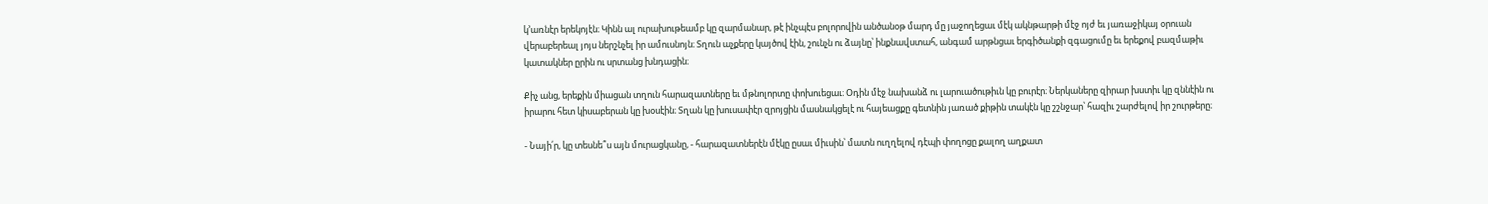կ՚առնէր երեկոյէն։ Կինն ալ ուրախութեամբ կը զարմանար, թէ ինչպէս բոլորովին անծանօթ մարդ մը յաջողեցաւ մէկ ակնթարթի մէջ ոյժ եւ յառաջիկայ օրուան վերաբերեալ յոյս ներշնչել իր ամուսնոյն։ Տղուն աչքերը կայծով էին, շունչն ու ձայնը՝ ինքնավստահ, անգամ արթնցաւ երգիծանքի զգացումը եւ երեքով բազմաթիւ կատակներ ըրին ու սրտանց խնդացին։

Քիչ անց, երեքին միացան տղուն հարազատները եւ մթնոլորտը փոխուեցաւ։ Օդին մէջ նախանձ ու լարուածութիւն կը բուրէր։ Ներկաները զիրար խստիւ կը զննէին ու իրարու հետ կիսաբերան կը խօսէին։ Տղան կը խուսափէր զրոյցին մասնակցելէ ու հայեացքը գետնին յառած քիթին տակէն կը շշնջար՝ հազիւ շարժելով իր շուրթերը։

- Նայի՛ր, կը տեսնե՞ս այն մուրացկանը, - հարազատներէն մէկը ըսաւ միւսին՝ մատն ուղղելով դէպի փողոցը քալող աղքատ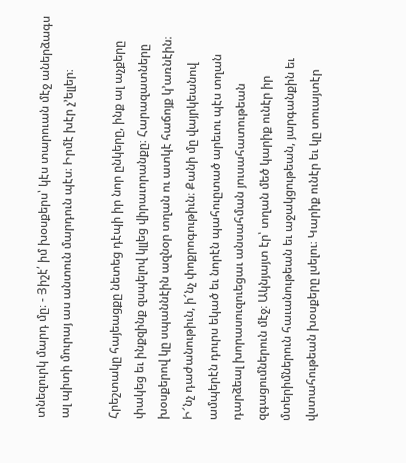տնեզուրկ մարդ մը։ - Յիշէ՛ իմ խօսքերս՝ կէս տարուան մէջ աներձագս ալ պիտի մուրայ աս անտուն մարդուն պէս։ Իրմէ խէր չ’ելլեր։

Հրեշտակը հայեացքը նետեց դէպի իր նոր ընկերը, ինք ալ աչքերը փակեց եւ ինքզինք զսպելով կլլեց վիրաւորանքը։ Հարազատները խօսքերով կը սպաննէին ազնօր տղան ու ատկէ հաճոյք կ՚առնէին։ Ի՜նչ դաժանութիւն, ի՜նչ փոքրոգութիւն։ Քանի մը վայրկեանով ամպերէն դուրս եկած եւ նորէն պահուըտած արեւու պէս տղան դարձեալ խորասուզուեցաւ անսահման յուսահատութեան զգացումներուն մէջ։ Ակնյայտ էր՝ տղան մեծ կարիք ունէր իր մտերիմներուն հաւանութեան եւ աջակցութեան, յարգանքին եւ վստահութեան խօսքերը լսելու։ Կարիք ունէր եւ կը տուայտէր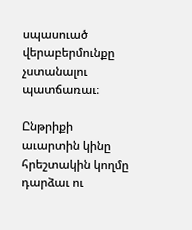սպասուած վերաբերմունքը չստանալու պատճառաւ։

Ընթրիքի աւարտին կինը հրեշտակին կողմը դարձաւ ու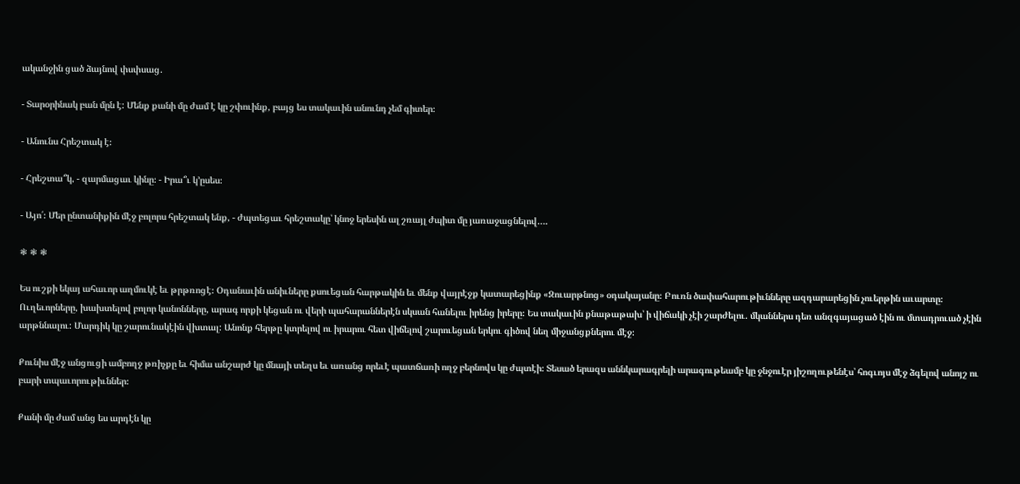ականջին ցած ձայնով փսփսաց.

- Տարօրինակ բան մըն է: Մենք քանի մը ժամ է կը շփուինք, բայց ես տակաւին անունդ չեմ գիտեր։

- Անունս Հրեշտակ է։

- Հրեշտա՞կ, - զարմացաւ կինը։ - Իրա՞ւ կ’ըսես։

- Այո՛։ Մեր ընտանիքին մէջ բոլորս հրեշտակ ենք, - ժպտեցաւ հրեշտակը՝ կնոջ երեսին ալ շռայլ ժպիտ մը յառաջացնելով….

❃ ❃ ❃

Ես ուշքի եկայ ահաւոր աղմուկէ եւ թրթռոցէ։ Օդանաւին անիւները քսուեցան հարթակին եւ մենք վայրէջք կատարեցինք «Զուարթնոց» օդակայանը։ Բուռն ծափահարութիւնները ազդարարեցին չուերթին աւարտը։ Ուղեւորները, խախտելով բոլոր կանոնները, արագ որքի կեցան ու վերի պահարաններէն սկսան հանելու իրենց իրերը։ Ես տակաւին քնաթաթախ՝ ի վիճակի չէի շարժելու. մկաններս դեռ անզգայացած էին ու մտադրուած չէին արթննալու: Մարդիկ կը շարունակէին վխտալ: Անոնք հերթը կտրելով ու իրարու հետ վիճելով շարուեցան երկու գիծով նեղ միջանցքներու մէջ։

Քունիս մէջ անցուցի ամբողջ թռիչքը եւ հիմա անշարժ կը մնայի տեղս եւ առանց որեւէ պատճառի ողջ բերնովս կը ժպտէի։ Տեսած երազս աննկարագրելի արագութեամբ կը ջնջուէր յիշողութենէս՝ հոգւոյս մէջ ձգելով անոյշ ու բարի տպաւորութիւններ։

Քանի մը ժամ անց ես արդէն կը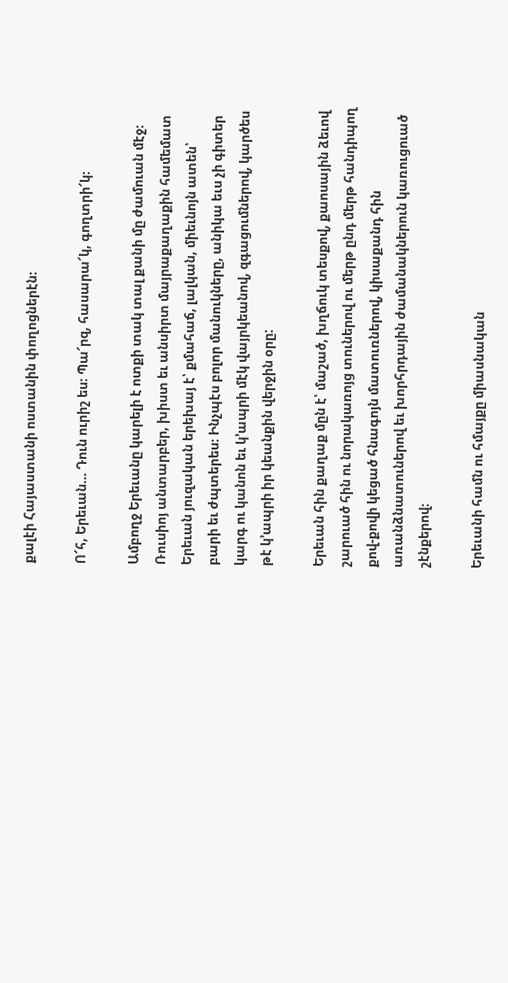քալէի Հայաստանի ոստանին փողոցներէն։

Ո՜հ, Երեւան… Դուն ուրիշ ես։ Պա՜րզ, հասարա՜կ, գողտրի՜կ։

Ամբողջ Երեւանը կարելի է ոտքի տակ տալ քանի մը ժամուան մէջ։ Ռուսիոյ անտարբեր, խիստ եւ անսիրտ մայրաքաղաքին համեմատ Երեւան յուզական երեխայ է՝ քմահաճ, լալկան, միեւնոյն ատեն՝ բարի եւ ժպտերես։ Ինչպէս բոլոր մանուկները, անիկա եւս չի գիտեր կարգ ու կանոն եւ կ’ապրի մէկ վայրկեանով, զգացումներով, կարծես թէ կ’ապրի իր կեանքին վերջին օրը:

Երեւան հին քաղաք մըն է՝ մաշած, խղճուկ տեսքով, քաոսային ձեւով շարուած հին ու նորակառոյց տուներով ու մերթ ընդ մերթ հանդիպող քով-քովի կեցած հնագոյն մատուռներով, կիսաքանդ հին առանձնատուներով եւ խորհրդային ժամանակներուն կառուցուած շէնքերով։

Երեւանի համն ու հմայքը միասնական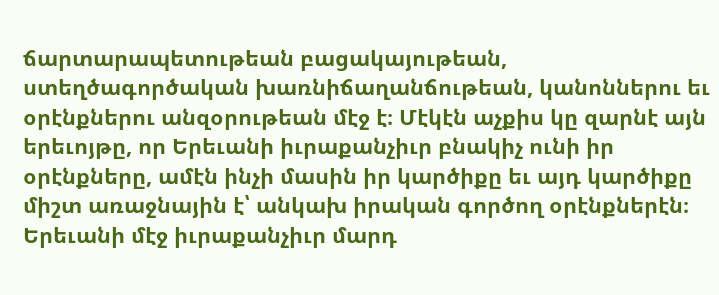ճարտարապետութեան բացակայութեան, ստեղծագործական խառնիճաղանճութեան, կանոններու եւ օրէնքներու անզօրութեան մէջ է։ Մէկէն աչքիս կը զարնէ այն երեւոյթը, որ Երեւանի իւրաքանչիւր բնակիչ ունի իր օրէնքները, ամէն ինչի մասին իր կարծիքը եւ այդ կարծիքը միշտ առաջնային է՝ անկախ իրական գործող օրէնքներէն։ Երեւանի մէջ իւրաքանչիւր մարդ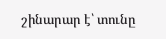շինարար է՝ տունը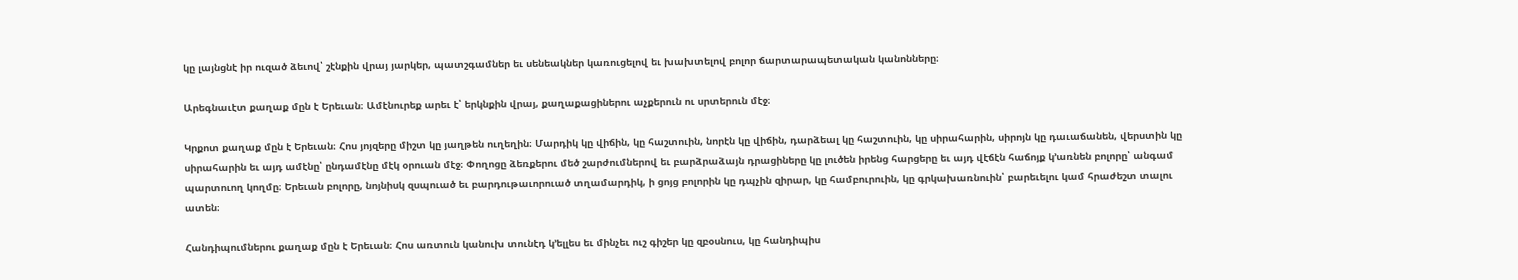կը լայնցնէ իր ուզած ձեւով՝ շէնքին վրայ յարկեր, պատշգամներ եւ սենեակներ կառուցելով եւ խախտելով բոլոր ճարտարապետական կանոնները։

Արեգնաւէտ քաղաք մըն է Երեւան։ Ամէնուրեք արեւ է՝ երկնքին վրայ, քաղաքացիներու աչքերուն ու սրտերուն մէջ։

Կրքոտ քաղաք մըն է Երեւան։ Հոս յոյզերը միշտ կը յաղթեն ուղեղին։ Մարդիկ կը վիճին, կը հաշտուին, նորէն կը վիճին, դարձեալ կը հաշտուին, կը սիրահարին, սիրոյն կը դաւաճանեն, վերստին կը սիրահարին եւ այդ ամէնը՝ ընդամէնը մէկ օրուան մէջ։ Փողոցը ձեռքերու մեծ շարժումներով եւ բարձրաձայն դրացիները կը լուծեն իրենց հարցերը եւ այդ վէճէն հաճոյք կ՚առնեն բոլորը՝ անգամ պարտուող կողմը։ Երեւան բոլորը, նոյնիսկ զսպուած եւ բարդութաւորուած տղամարդիկ, ի ցոյց բոլորին կը դպչին զիրար, կը համբուրուին, կը գրկախառնուին՝ բարեւելու կամ հրաժեշտ տալու ատեն։

Հանդիպումներու քաղաք մըն է Երեւան։ Հոս առտուն կանուխ տունէդ կ՚ելլես եւ մինչեւ ուշ գիշեր կը զբօսնուս, կը հանդիպիս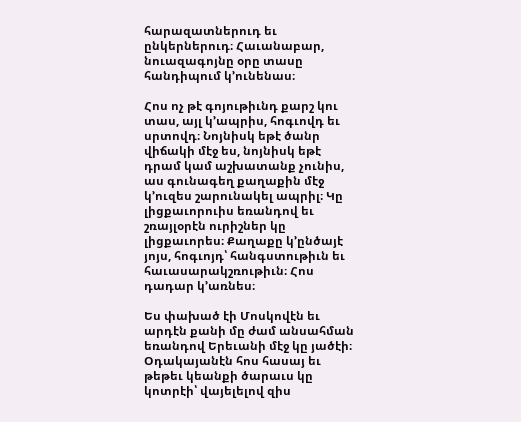հարազատներուդ եւ ընկերներուդ։ Հաւանաբար, նուազագոյնը օրը տասը հանդիպում կ’ունենաս։

Հոս ոչ թէ գոյութիւնդ քարշ կու տաս, այլ կ՚ապրիս, հոգւովդ եւ սրտովդ։ Նոյնիսկ եթէ ծանր վիճակի մէջ ես, նոյնիսկ եթէ դրամ կամ աշխատանք չունիս, աս գունագեղ քաղաքին մէջ կ՚ուզես շարունակել ապրիլ։ Կը լիցքաւորուիս եռանդով եւ շռայլօրէն ուրիշներ կը լիցքաւորես։ Քաղաքը կ՚ընծայէ յոյս, հոգւոյդ՝ հանգստութիւն եւ հաւասարակշռութիւն։ Հոս դադար կ՚առնես։

Ես փախած էի Մոսկովէն եւ արդէն քանի մը ժամ անսահման եռանդով Երեւանի մէջ կը յածէի։ Օդակայանէն հոս հասայ եւ թեթեւ կեանքի ծարաւս կը կոտրէի՝ վայելելով զիս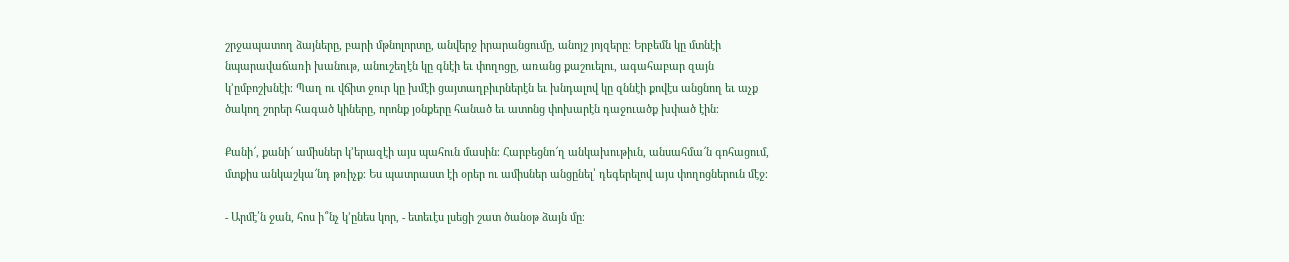շրջապատող ձայները, բարի մթնոլորտը, անվերջ իրարանցումը, անոյշ յոյզերը։ Երբեմն կը մտնէի նպարավաճառի խանութ, անուշեղէն կը գնէի եւ փողոցը, առանց քաշուելու, ագահաբար զայն կ՚ըմբոշխնէի։ Պաղ ու վճիտ ջուր կը խմէի ցայտաղբիւրներէն եւ խնդալով կը զննէի քովէս անցնող եւ աչք ծակող շորեր հագած կիները, որոնք յօնքերը հանած եւ ատոնց փոխարէն դաջուածք խփած էին։

Քանի՜, քանի՜ ամիսներ կ՚երազէի այս պահուն մասին։ Հարբեցնո՜ղ անկախութիւն, անսահմա՜ն գոհացում, մտքիս անկաշկա՜նդ թռիչք։ Ես պատրաստ էի օրեր ու ամիսներ անցընել՝ դեգերելով այս փողոցներուն մէջ։

- Արմէ՛ն ջան, հոս ի՞նչ կ՚ընես կոր, - ետեւէս լսեցի շատ ծանօթ ձայն մը։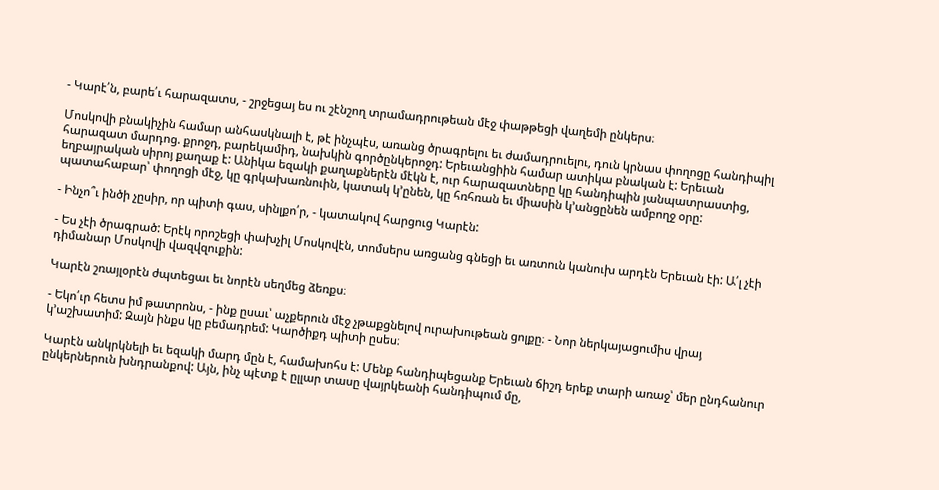- Կարէ՛ն, բարե՛ւ հարազատս, - շրջեցայ ես ու շէնշող տրամադրութեան մէջ փաթթեցի վաղեմի ընկերս։

Մոսկովի բնակիչին համար անհասկնալի է, թէ ինչպէս, առանց ծրագրելու եւ ժամադրուելու, դուն կրնաս փողոցը հանդիպիլ հարազատ մարդոց. քրոջդ, բարեկամիդ, նախկին գործընկերոջդ: Երեւանցիին համար ատիկա բնական է: Երեւան եղբայրական սիրոյ քաղաք է: Անիկա եզակի քաղաքներէն մէկն է, ուր հարազատները կը հանդիպին յանպատրաստից, պատահաբար՝ փողոցի մէջ, կը գրկախառնուին, կատակ կ’ընեն, կը հռհռան եւ միասին կ’անցընեն ամբողջ օրը:

- Ինչո՞ւ ինծի չըսիր, որ պիտի գաս, սինլքո՛ր, - կատակով հարցուց Կարէն:

- Ես չէի ծրագրած: Երէկ որոշեցի փախչիլ Մոսկովէն, տոմսերս առցանց գնեցի եւ առտուն կանուխ արդէն Երեւան էի: Ա՛լ չէի դիմանար Մոսկովի վազվզուքին:

Կարէն շռայլօրէն ժպտեցաւ եւ նորէն սեղմեց ձեռքս։

- Եկո՛ւր հետս իմ թատրոնս, - ինք ըսաւ՝ աչքերուն մէջ չթաքցնելով ուրախութեան ցոլքը։ - Նոր ներկայացումիս վրայ կ’աշխատիմ: Զայն ինքս կը բեմադրեմ: Կարծիքդ պիտի ըսես։

Կարէն անկրկնելի եւ եզակի մարդ մըն է, համախոհս է: Մենք հանդիպեցանք Երեւան ճիշդ երեք տարի առաջ՝ մեր ընդհանուր ընկերներուն խնդրանքով: Այն, ինչ պէտք է ըլլար տասը վայրկեանի հանդիպում մը,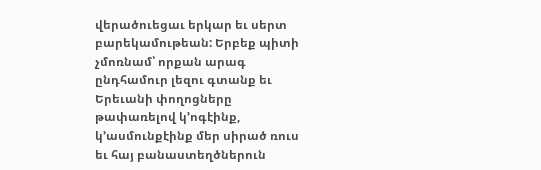վերածուեցաւ երկար եւ սերտ բարեկամութեան: Երբեք պիտի չմոռնամ՝ որքան արագ ընդհամուր լեզու գտանք եւ Երեւանի փողոցները թափառելով կ’ոգէինք, կ’ասմունքէինք մեր սիրած ռուս եւ հայ բանաստեղծներուն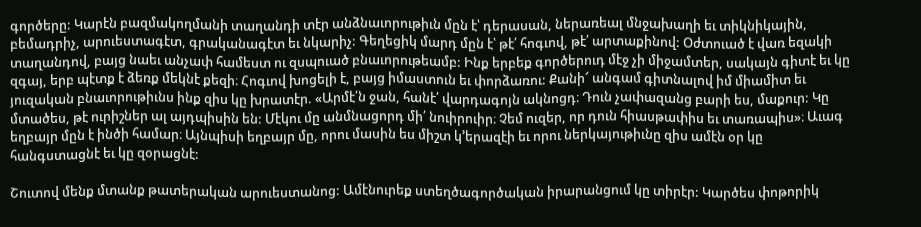գործերը: Կարէն բազմակողմանի տաղանդի տէր անձնաւորութիւն մըն է՝ դերասան, ներառեալ մնջախաղի եւ տիկնիկային, բեմադրիչ, արուեստագէտ, գրականագէտ եւ նկարիչ: Գեղեցիկ մարդ մըն է՝ թէ՛ հոգւով, թէ՛ արտաքինով: Օժտուած է վառ եզակի տաղանդով, բայց նաեւ անչափ համեստ ու զսպուած բնաւորութեամբ: Ինք երբեք գործերուդ մէջ չի միջամտեր, սակայն գիտէ եւ կը զգայ, երբ պէտք է ձեռք մեկնէ քեզի։ Հոգւով խոցելի է, բայց իմաստուն եւ փորձառու: Քանի՜ անգամ գիտնալով իմ միամիտ եւ յուզական բնաւորութիւնս ինք զիս կը խրատէր. «Արմէ՛ն ջան, հանէ՛ վարդագոյն ակնոցդ։ Դուն չափազանց բարի ես, մաքուր: Կը մտածես, թէ ուրիշներ ալ այդպիսին են: Մէկու մը անմնացորդ մի՛ նուիրուիր։ Չեմ ուզեր, որ դուն հիասթափիս եւ տառապիս»։ Աւագ եղբայր մըն է ինծի համար։ Այնպիսի եղբայր մը, որու մասին ես միշտ կ՚երազէի եւ որու ներկայութիւնը զիս ամէն օր կը հանգստացնէ եւ կը զօրացնէ:

Շուտով մենք մտանք թատերական արուեստանոց: Ամէնուրեք ստեղծագործական իրարանցում կը տիրէր: Կարծես փոթորիկ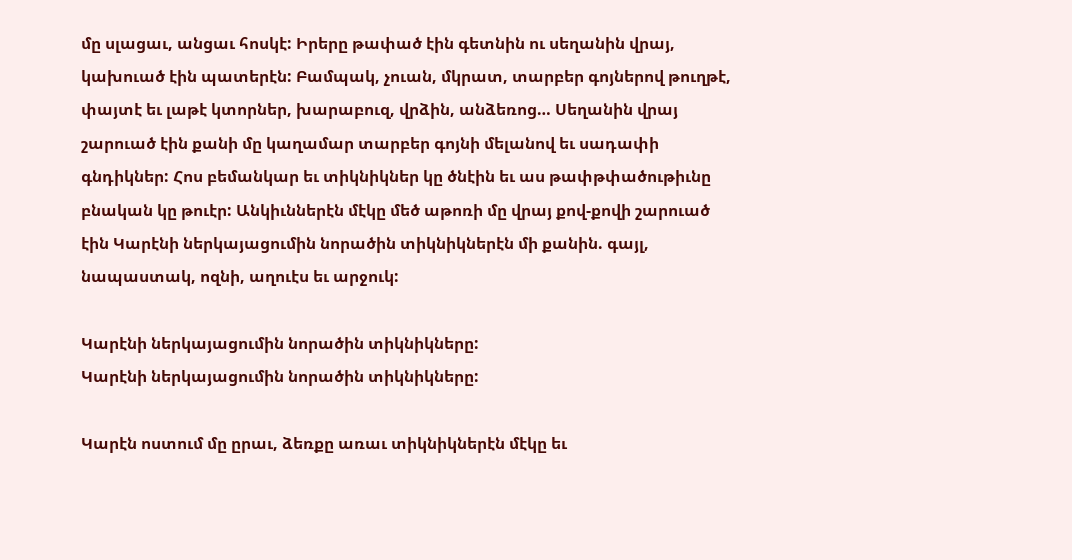մը սլացաւ, անցաւ հոսկէ: Իրերը թափած էին գետնին ու սեղանին վրայ, կախուած էին պատերէն: Բամպակ, չուան, մկրատ, տարբեր գոյներով թուղթէ, փայտէ եւ լաթէ կտորներ, խարաբուզ, վրձին, անձեռոց… Սեղանին վրայ շարուած էին քանի մը կաղամար տարբեր գոյնի մելանով եւ սադափի գնդիկներ: Հոս բեմանկար եւ տիկնիկներ կը ծնէին եւ աս թափթփածութիւնը բնական կը թուէր: Անկիւններէն մէկը մեծ աթոռի մը վրայ քով-քովի շարուած էին Կարէնի ներկայացումին նորածին տիկնիկներէն մի քանին. գայլ, նապաստակ, ոզնի, աղուէս եւ արջուկ:

Կարէնի ներկայացումին նորածին տիկնիկները:
Կարէնի ներկայացումին նորածին տիկնիկները:

Կարէն ոստում մը ըրաւ, ձեռքը առաւ տիկնիկներէն մէկը եւ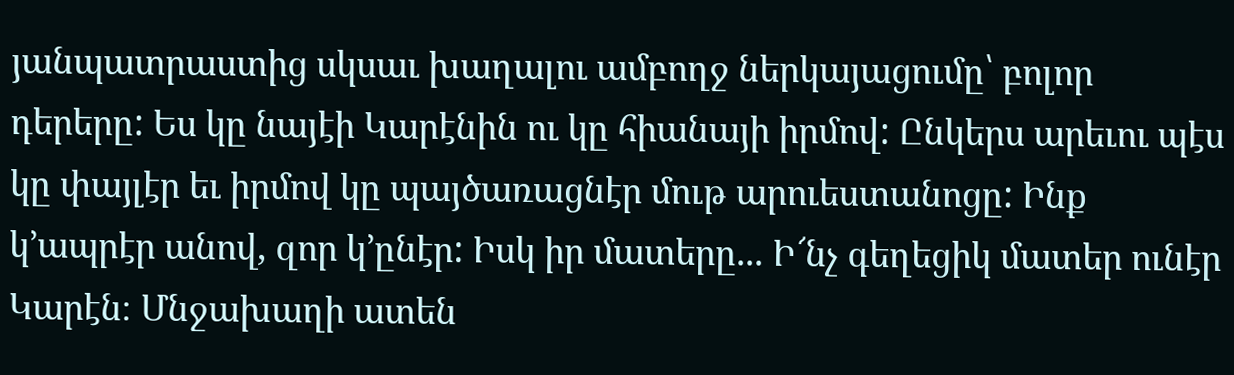յանպատրաստից սկսաւ խաղալու ամբողջ ներկայացումը՝ բոլոր դերերը: Ես կը նայէի Կարէնին ու կը հիանայի իրմով: Ընկերս արեւու պէս կը փայլէր եւ իրմով կը պայծառացնէր մութ արուեստանոցը: Ինք կ’ապրէր անով, զոր կ’ընէր: Իսկ իր մատերը... Ի՜նչ գեղեցիկ մատեր ունէր Կարէն։ Մնջախաղի ատեն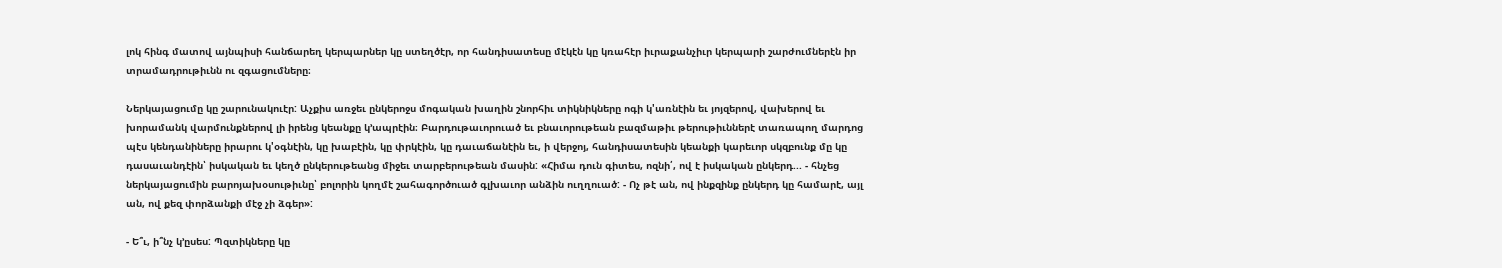լոկ հինգ մատով այնպիսի հանճարեղ կերպարներ կը ստեղծէր, որ հանդիսատեսը մէկէն կը կռահէր իւրաքանչիւր կերպարի շարժումներէն իր տրամադրութիւնն ու զգացումները։

Ներկայացումը կը շարունակուէր: Աչքիս առջեւ ընկերոջս մոգական խաղին շնորհիւ տիկնիկները ոգի կ'առնէին եւ յոյզերով, վախերով եւ խորամանկ վարմունքներով լի իրենց կեանքը կ՚ապրէին։ Բարդութաւորուած եւ բնաւորութեան բազմաթիւ թերութիւններէ տառապող մարդոց պէս կենդանիները իրարու կ'օգնէին, կը խաբէին, կը փրկէին, կը դաւաճանէին եւ, ի վերջոյ, հանդիսատեսին կեանքի կարեւոր սկզբունք մը կը դասաւանդէին՝ իսկական եւ կեղծ ընկերութեանց միջեւ տարբերութեան մասին: «Հիմա դուն գիտես, ոզնի՛, ով է իսկական ընկերդ... - հնչեց ներկայացումին բարոյախօսութիւնը՝ բոլորին կողմէ շահագործուած գլխաւոր անձին ուղղուած: - Ոչ թէ ան, ով ինքզինք ընկերդ կը համարէ, այլ ան, ով քեզ փորձանքի մէջ չի ձգեր»:

- Ե՞ւ, ի՞նչ կ’ըսես: Պզտիկները կը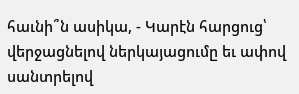հաւնի՞ն ասիկա, - Կարէն հարցուց՝ վերջացնելով ներկայացումը եւ ափով սանտրելով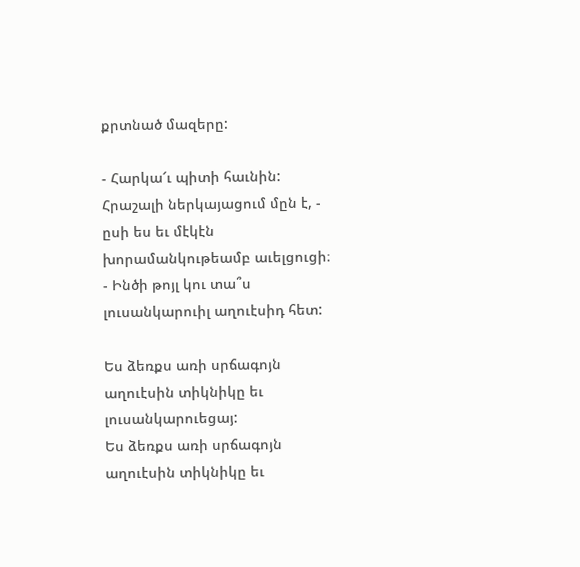քրտնած մազերը:

- Հարկա՜ւ պիտի հաւնին: Հրաշալի ներկայացում մըն է, - ըսի ես եւ մէկէն խորամանկութեամբ աւելցուցի։ - Ինծի թոյլ կու տա՞ս լուսանկարուիլ աղուէսիդ հետ:

Ես ձեռքս առի սրճագոյն աղուէսին տիկնիկը եւ լուսանկարուեցայ:
Ես ձեռքս առի սրճագոյն աղուէսին տիկնիկը եւ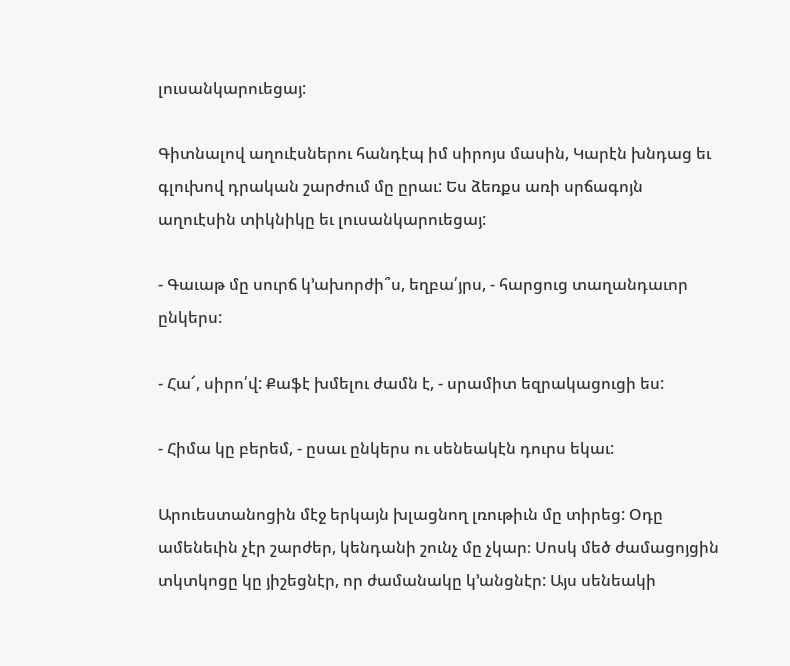լուսանկարուեցայ:

Գիտնալով աղուէսներու հանդէպ իմ սիրոյս մասին, Կարէն խնդաց եւ գլուխով դրական շարժում մը ըրաւ: Ես ձեռքս առի սրճագոյն աղուէսին տիկնիկը եւ լուսանկարուեցայ:

- Գաւաթ մը սուրճ կ’ախորժի՞ս, եղբա՛յրս, - հարցուց տաղանդաւոր ընկերս:

- Հա՜, սիրո՛վ: Քաֆէ խմելու ժամն է, - սրամիտ եզրակացուցի ես:

- Հիմա կը բերեմ, - ըսաւ ընկերս ու սենեակէն դուրս եկաւ:

Արուեստանոցին մէջ երկայն խլացնող լռութիւն մը տիրեց: Օդը ամենեւին չէր շարժեր, կենդանի շունչ մը չկար։ Սոսկ մեծ ժամացոյցին տկտկոցը կը յիշեցնէր, որ ժամանակը կ՚անցնէր: Այս սենեակի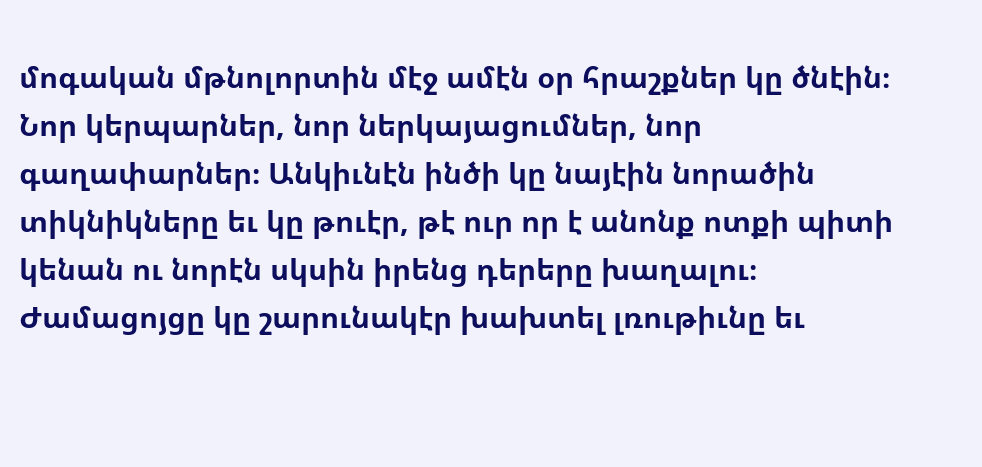մոգական մթնոլորտին մէջ ամէն օր հրաշքներ կը ծնէին։ Նոր կերպարներ, նոր ներկայացումներ, նոր գաղափարներ։ Անկիւնէն ինծի կը նայէին նորածին տիկնիկները եւ կը թուէր, թէ ուր որ է անոնք ոտքի պիտի կենան ու նորէն սկսին իրենց դերերը խաղալու։ Ժամացոյցը կը շարունակէր խախտել լռութիւնը եւ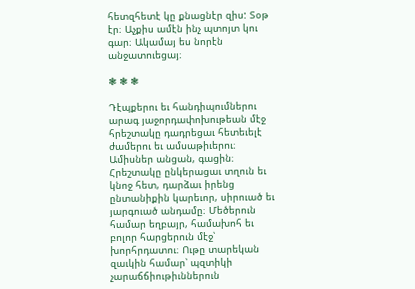հետզհետէ կը քնացնէր զիս: Տօթ էր։ Աչքիս ամէն ինչ պտոյտ կու գար։ Ակամայ ես նորէն անջատուեցայ։

❃ ❃ ❃

Դէպքերու եւ հանդիպումներու արագ յաջորդափոխութեան մէջ հրեշտակը դադրեցաւ հետեւելէ ժամերու եւ ամսաթիւերու։ Ամիսներ անցան, գացին։ Հրեշտակը ընկերացաւ տղուն եւ կնոջ հետ, դարձաւ իրենց ընտանիքին կարեւոր, սիրուած եւ յարգուած անդամը։ Մեծերուն համար եղբայր, համախոհ եւ բոլոր հարցերուն մէջ՝ խորհրդատու։ Ութը տարեկան զաւկին համար՝ պզտիկի չարաճճիութիւններուն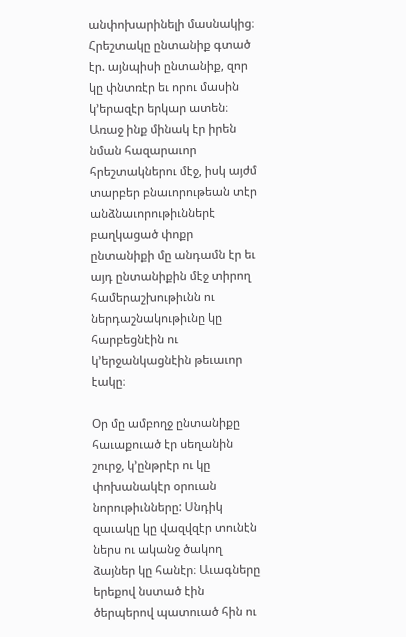անփոխարինելի մասնակից։ Հրեշտակը ընտանիք գտած էր. այնպիսի ընտանիք, զոր կը փնտռէր եւ որու մասին կ’երազէր երկար ատեն։ Առաջ ինք մինակ էր իրեն նման հազարաւոր հրեշտակներու մէջ, իսկ այժմ տարբեր բնաւորութեան տէր անձնաւորութիւններէ բաղկացած փոքր ընտանիքի մը անդամն էր եւ այդ ընտանիքին մէջ տիրող համերաշխութիւնն ու ներդաշնակութիւնը կը հարբեցնէին ու կ՚երջանկացնէին թեւաւոր էակը։

Օր մը ամբողջ ընտանիքը հաւաքուած էր սեղանին շուրջ, կ՚ընթրէր ու կը փոխանակէր օրուան նորութիւնները: Սնդիկ զաւակը կը վազվզէր տունէն ներս ու ականջ ծակող ձայներ կը հանէր։ Աւագները երեքով նստած էին ծերպերով պատուած հին ու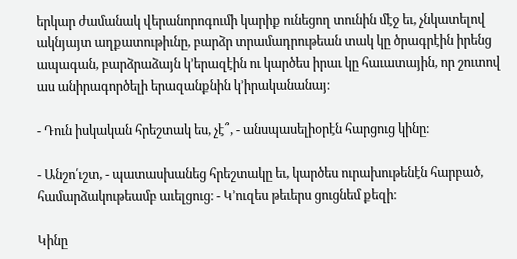երկար ժամանակ վերանորոգումի կարիք ունեցող տունին մէջ եւ, չնկատելով ակնյայտ աղքատութիւնը, բարձր տրամադրութեան տակ կը ծրագրէին իրենց ապագան, բարձրաձայն կ՚երազէին ու կարծես իրաւ կը հաւատային, որ շուտով աս անիրագործելի երազանքնին կ՚իրականանայ։

- Դուն իսկական հրեշտակ ես, չէ՞, - անսպասելիօրէն հարցուց կինը։

- Անշո՛ւշտ, - պատասխանեց հրեշտակը եւ, կարծես ուրախութենէն հարբած, համարձակութեամբ աւելցուց։ - Կ՚ուզես թեւերս ցուցնեմ քեզի։

Կինը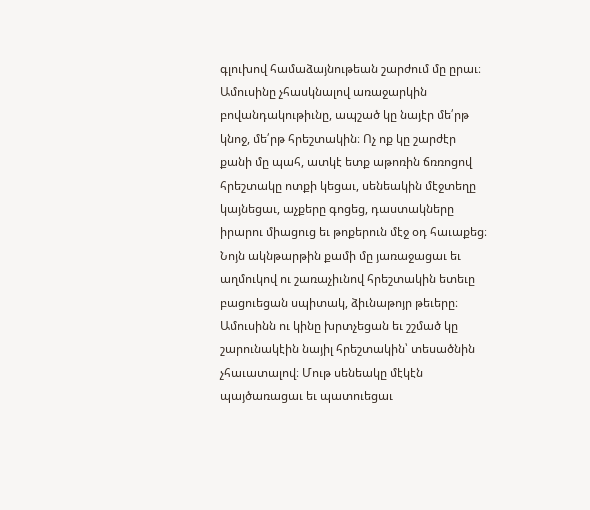գլուխով համաձայնութեան շարժում մը ըրաւ։ Ամուսինը չհասկնալով առաջարկին բովանդակութիւնը, ապշած կը նայէր մե՛րթ կնոջ, մե՛րթ հրեշտակին։ Ոչ ոք կը շարժէր քանի մը պահ, ատկէ ետք աթոռին ճռռոցով հրեշտակը ոտքի կեցաւ, սենեակին մէջտեղը կայնեցաւ, աչքերը գոցեց, դաստակները իրարու միացուց եւ թոքերուն մէջ օդ հաւաքեց։ Նոյն ակնթարթին քամի մը յառաջացաւ եւ աղմուկով ու շառաչիւնով հրեշտակին ետեւը բացուեցան սպիտակ, ձիւնաթոյր թեւերը։ Ամուսինն ու կինը խրտչեցան եւ շշմած կը շարունակէին նայիլ հրեշտակին՝ տեսածնին չհաւատալով։ Մութ սենեակը մէկէն պայծառացաւ եւ պատուեցաւ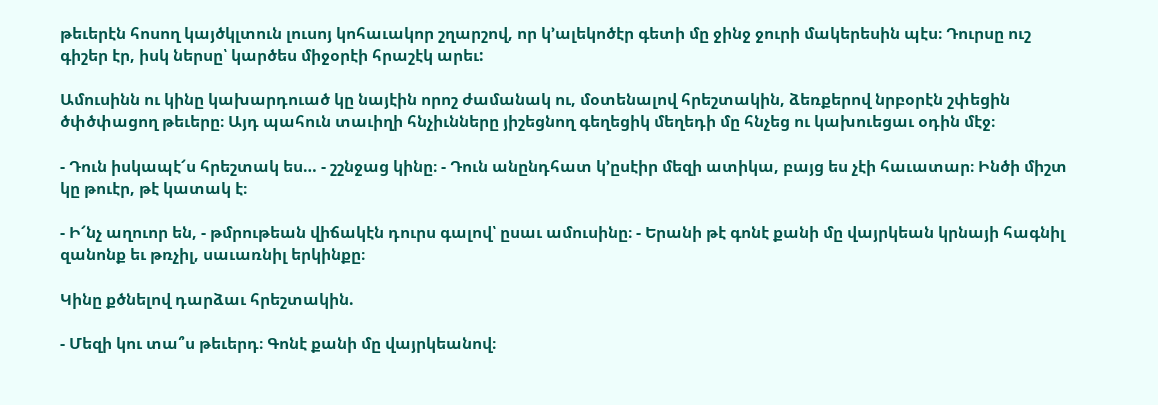թեւերէն հոսող կայծկլտուն լուսոյ կոհաւակոր շղարշով, որ կ՚ալեկոծէր գետի մը ջինջ ջուրի մակերեսին պէս։ Դուրսը ուշ գիշեր էր, իսկ ներսը՝ կարծես միջօրէի հրաշէկ արեւ:

Ամուսինն ու կինը կախարդուած կը նայէին որոշ ժամանակ ու, մօտենալով հրեշտակին, ձեռքերով նրբօրէն շփեցին ծփծփացող թեւերը։ Այդ պահուն տաւիղի հնչիւնները յիշեցնող գեղեցիկ մեղեդի մը հնչեց ու կախուեցաւ օդին մէջ։

- Դուն իսկապէ՜ս հրեշտակ ես… - շշնջաց կինը։ - Դուն անընդհատ կ՚ըսէիր մեզի ատիկա, բայց ես չէի հաւատար։ Ինծի միշտ կը թուէր, թէ կատակ է։

- Ի՜նչ աղուոր են, - թմրութեան վիճակէն դուրս գալով՝ ըսաւ ամուսինը։ - Երանի թէ գոնէ քանի մը վայրկեան կրնայի հագնիլ զանոնք եւ թռչիլ, սաւառնիլ երկինքը։

Կինը քծնելով դարձաւ հրեշտակին.

- Մեզի կու տա՞ս թեւերդ։ Գոնէ քանի մը վայրկեանով։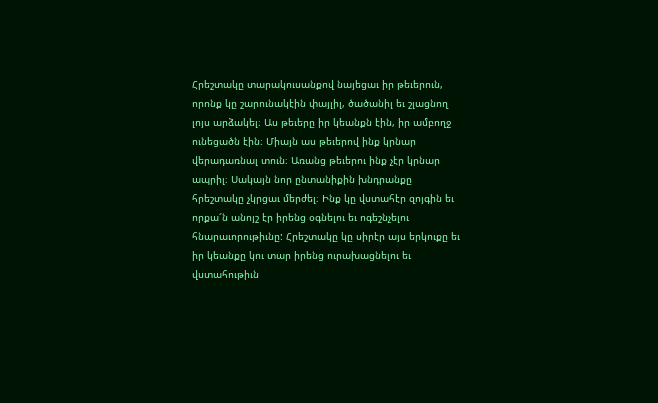Հրեշտակը տարակուսանքով նայեցաւ իր թեւերուն, որոնք կը շարունակէին փայլիլ, ծածանիլ եւ շլացնող լոյս արձակել։ Աս թեւերը իր կեանքն էին, իր ամբողջ ունեցածն էին։ Միայն աս թեւերով ինք կրնար վերադառնալ տուն։ Առանց թեւերու ինք չէր կրնար ապրիլ։ Սակայն նոր ընտանիքին խնդրանքը հրեշտակը չկրցաւ մերժել։ Ինք կը վստահէր զոյգին եւ որքա՜ն անոյշ էր իրենց օգնելու եւ ոգեշնչելու հնարաւորութիւնը: Հրեշտակը կը սիրէր այս երկուքը եւ իր կեանքը կու տար իրենց ուրախացնելու եւ վստահութիւն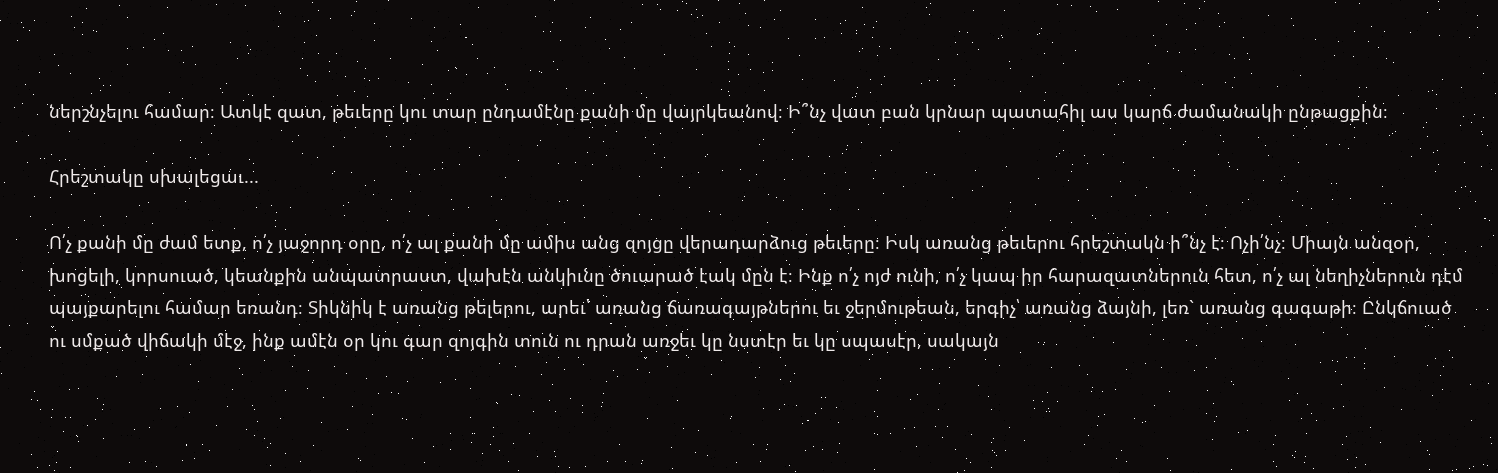ներշնչելու համար։ Ատկէ զատ, թեւերը կու տար ընդամէնը քանի մը վայրկեանով։ Ի՞նչ վատ բան կրնար պատահիլ աս կարճ ժամանակի ընթացքին։

Հրեշտակը սխալեցաւ...

Ո՛չ քանի մը ժամ ետք, ո՛չ յաջորդ օրը, ո՛չ ալ քանի մը ամիս անց զոյցը վերադարձուց թեւերը։ Իսկ առանց թեւերու հրեշտակն ի՞նչ է։ Ոչի՛նչ։ Միայն անզօր, խոցելի, կորսուած, կեանքին անպատրաստ, վախէն անկիւնը ծուարած էակ մըն է։ Ինք ո՛չ ոյժ ունի, ո՛չ կապ իր հարազատներուն հետ, ո՛չ ալ նեղիչներուն դէմ պայքարելու համար եռանդ։ Տիկնիկ է առանց թելերու, արեւ՝ առանց ճառագայթներու եւ ջերմութեան, երգիչ՝ առանց ձայնի, լեռ` առանց գագաթի։ Ընկճուած ու սմքած վիճակի մէջ, ինք ամէն օր կու գար զոյգին տուն ու դրան առջեւ կը նստէր եւ կը սպասէր, սակայն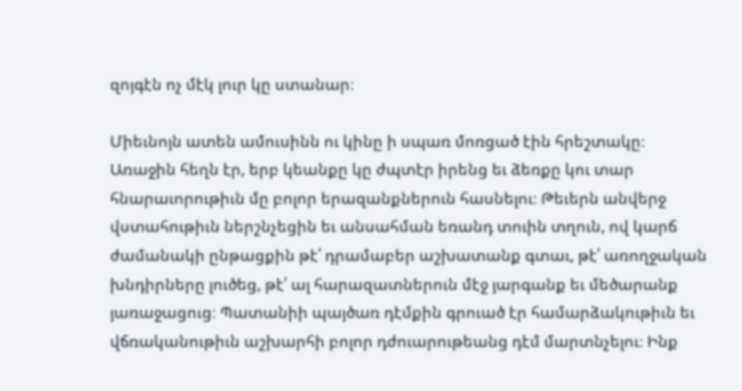զոյգէն ոչ մէկ լուր կը ստանար։

Միեւնոյն ատեն ամուսինն ու կինը ի սպառ մոռցած էին հրեշտակը։ Առաջին հեղն էր, երբ կեանքը կը ժպտէր իրենց եւ ձեռքը կու տար հնարաւորութիւն մը բոլոր երազանքներուն հասնելու։ Թեւերն անվերջ վստահութիւն ներշնչեցին եւ անսահման եռանդ տուին տղուն, ով կարճ ժամանակի ընթացքին թէ՛ դրամաբեր աշխատանք գտաւ, թէ՛ առողջական խնդիրները լուծեց, թէ՛ ալ հարազատներուն մէջ յարգանք եւ մեծարանք յառաջացուց։ Պատանիի պայծառ դէմքին գրուած էր համարձակութիւն եւ վճռականութիւն աշխարհի բոլոր դժուարութեանց դէմ մարտնչելու։ Ինք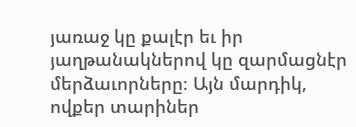յառաջ կը քալէր եւ իր յաղթանակներով կը զարմացնէր մերձաւորները։ Այն մարդիկ, ովքեր տարիներ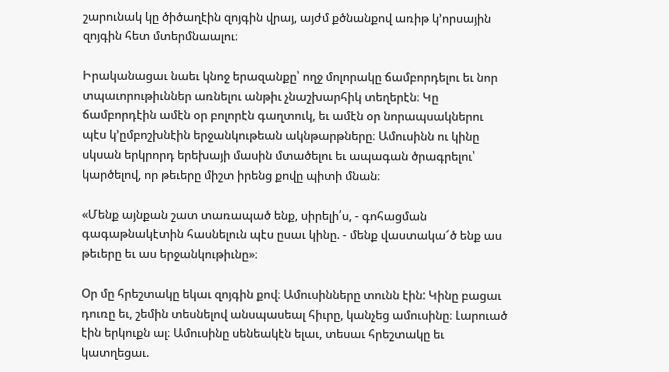շարունակ կը ծիծաղէին զոյգին վրայ, այժմ քծնանքով առիթ կ՚որսային զոյգին հետ մտերմնաալու։

Իրականացաւ նաեւ կնոջ երազանքը՝ ողջ մոլորակը ճամբորդելու եւ նոր տպաւորութիւններ առնելու անթիւ չնաշխարհիկ տեղերէն։ Կը ճամբորդէին ամէն օր բոլորէն գաղտուկ, եւ ամէն օր նորապսակներու պէս կ՚ըմբոշխնէին երջանկութեան ակնթարթները։ Ամուսինն ու կինը սկսան երկրորդ երեխայի մասին մտածելու եւ ապագան ծրագրելու՝ կարծելով, որ թեւերը միշտ իրենց քովը պիտի մնան։

«Մենք այնքան շատ տառապած ենք, սիրելի՛ս, - գոհացման գագաթնակէտին հասնելուն պէս ըսաւ կինը. - մենք վաստակա՜ծ ենք աս թեւերը եւ աս երջանկութիւնը»։

Օր մը հրեշտակը եկաւ զոյգին քով։ Ամուսինները տունն էին: Կինը բացաւ դուռը եւ, շեմին տեսնելով անսպասեալ հիւրը, կանչեց ամուսինը։ Լարուած էին երկուքն ալ։ Ամուսինը սենեակէն ելաւ, տեսաւ հրեշտակը եւ կատղեցաւ.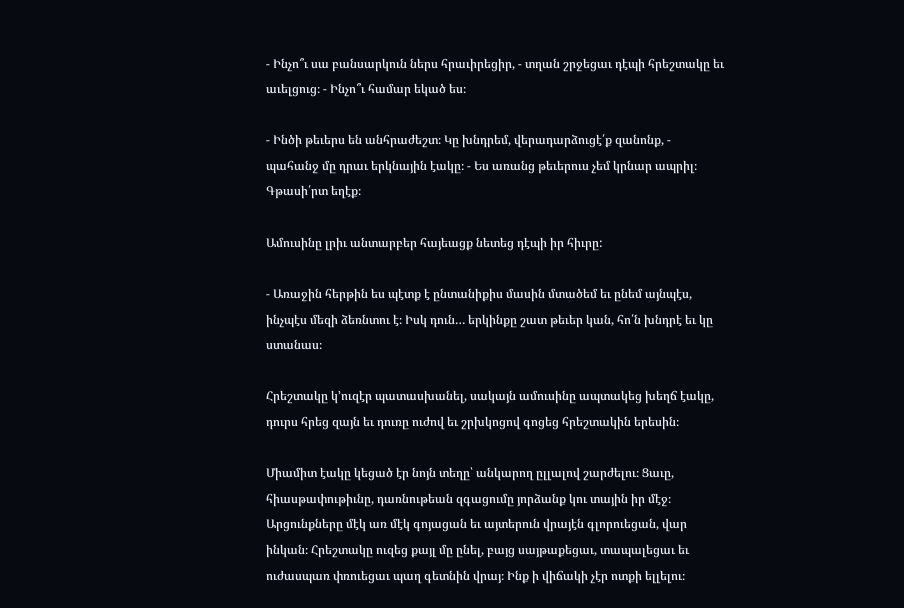- Ինչո՞ւ սա բանսարկուն ներս հրաւիրեցիր, - տղան շրջեցաւ դէպի հրեշտակը եւ աւելցուց։ - Ինչո՞ւ համար եկած ես։

- Ինծի թեւերս են անհրաժեշտ։ Կը խնդրեմ, վերադարձուցէ՛ք զանոնք, - պահանջ մը դրաւ երկնային էակը։ - Ես առանց թեւերուս չեմ կրնար ապրիլ։ Գթասի՛րտ եղէք։

Ամուսինը լրիւ անտարբեր հայեացք նետեց դէպի իր հիւրը:

- Առաջին հերթին ես պէտք է ընտանիքիս մասին մտածեմ եւ ընեմ այնպէս, ինչպէս մեզի ձեռնտու է։ Իսկ դուն… երկինքը շատ թեւեր կան, հո՛ն խնդրէ եւ կը ստանաս։

Հրեշտակը կ՚ուզէր պատասխանել, սակայն ամուսինը ապտակեց խեղճ էակը, դուրս հրեց զայն եւ դուռը ուժով եւ շրխկոցով գոցեց հրեշտակին երեսին։

Միամիտ էակը կեցած էր նոյն տեղը՝ անկարող ըլլալով շարժելու։ Ցաւը, հիասթափութիւնը, դառնութեան զգացումը յորձանք կու տային իր մէջ։ Արցունքները մէկ առ մէկ գոյացան եւ այտերուն վրայէն գլորուեցան, վար ինկան։ Հրեշտակը ուզեց քայլ մը ընել, բայց սայթաքեցաւ, տապալեցաւ եւ ուժասպառ փռուեցաւ պաղ գետնին վրայ։ Ինք ի վիճակի չէր ոտքի ելլելու։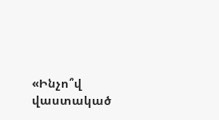«Ինչո՞վ վաստակած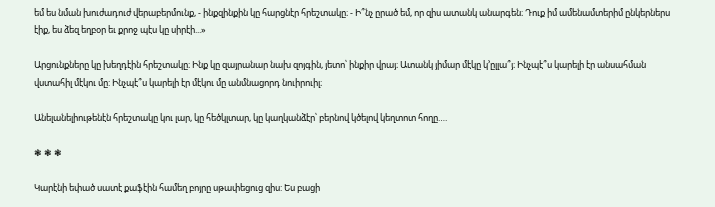եմ ես նման խուժադուժ վերաբերմունք, - ինքզինքին կը հարցնէր հրեշտակը։ - Ի՞նչ ըրած եմ, որ զիս ատանկ անարգեն։ Դուք իմ ամենամտերիմ ընկերներս էիք, ես ձեզ եղբօր եւ քրոջ պէս կը սիրէի...»

Արցունքները կը խեղդէին հրեշտակը։ Ինք կը զայրանար նախ զոյգին, յետո՝ ինքիր վրայ։ Ատանկ յիմար մէկը կ՚ըլլա՞յ։ Ինչպէ՞ս կարելի էր անսահման վստահիլ մէկու մը: Ինչպէ՞ս կարելի էր մէկու մը անմնացորդ նուիրուիլ։

Անելանելիութենէն հրեշտակը կու լար, կը հեծկլտար, կը կաղկանձէր՝ բերնով կծելով կեղտոտ հողը….

❃ ❃ ❃

Կարէնի եփած սատէ քաֆէին համեղ բոյրը սթափեցուց զիս: Ես բացի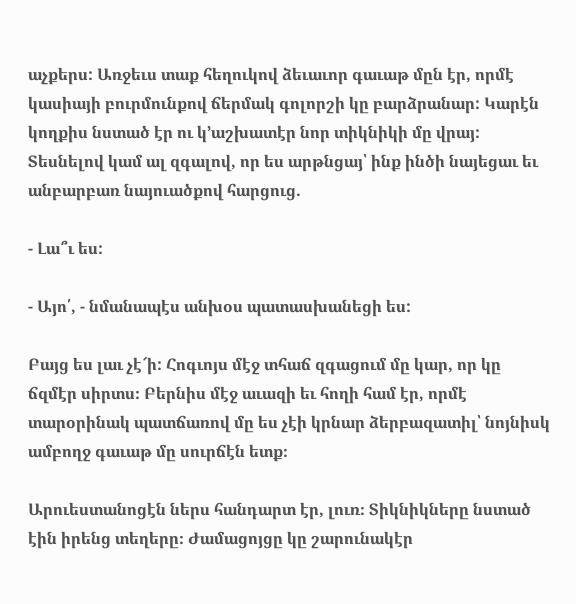աչքերս: Առջեւս տաք հեղուկով ձեւաւոր գաւաթ մըն էր, որմէ կասիայի բուրմունքով ճերմակ գոլորշի կը բարձրանար: Կարէն կողքիս նստած էր ու կ’աշխատէր նոր տիկնիկի մը վրայ: Տեսնելով կամ ալ զգալով, որ ես արթնցայ՝ ինք ինծի նայեցաւ եւ անբարբառ նայուածքով հարցուց.

- Լա՞ւ ես:

- Այո՛, - նմանապէս անխօս պատասխանեցի ես:

Բայց ես լաւ չէ՜ի: Հոգւոյս մէջ տհաճ զգացում մը կար, որ կը ճզմէր սիրտս։ Բերնիս մէջ աւազի եւ հողի համ էր, որմէ տարօրինակ պատճառով մը ես չէի կրնար ձերբազատիլ՝ նոյնիսկ ամբողջ գաւաթ մը սուրճէն ետք։

Արուեստանոցէն ներս հանդարտ էր, լուռ։ Տիկնիկները նստած էին իրենց տեղերը։ Ժամացոյցը կը շարունակէր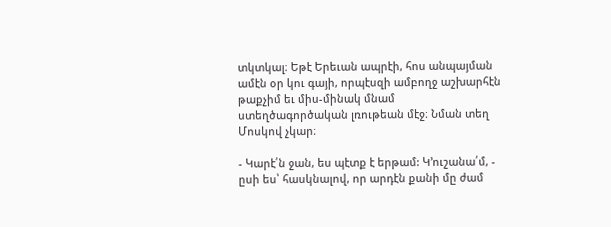տկտկալ։ Եթէ Երեւան ապրէի, հոս անպայման ամէն օր կու գայի, որպէսզի ամբողջ աշխարհէն թաքչիմ եւ միս-մինակ մնամ ստեղծագործական լռութեան մէջ։ Նման տեղ Մոսկով չկար։

- Կարէ՛ն ջան, ես պէտք է երթամ: Կ’ուշանա՛մ, - ըսի ես՝ հասկնալով, որ արդէն քանի մը ժամ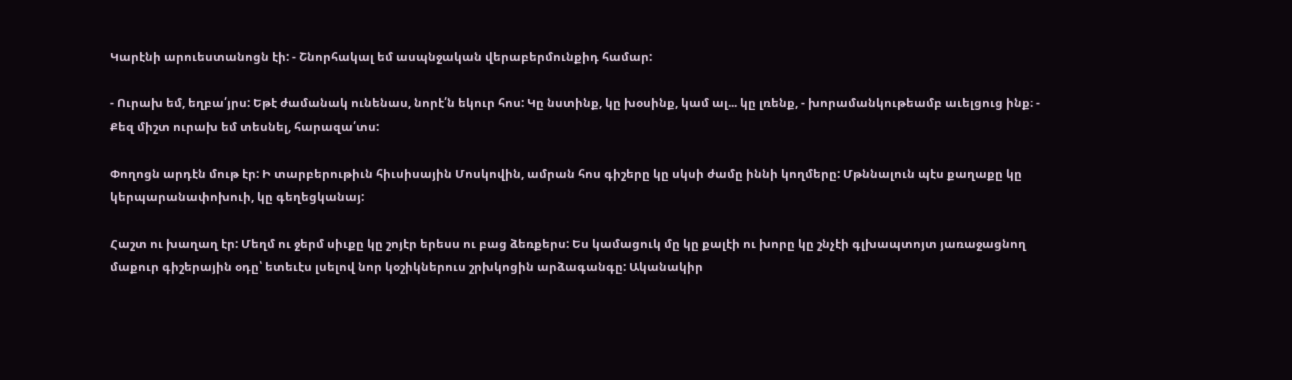Կարէնի արուեստանոցն էի: - Շնորհակալ եմ ասպնջական վերաբերմունքիդ համար:

- Ուրախ եմ, եղբա՛յրս: Եթէ ժամանակ ունենաս, նորէ՛ն եկուր հոս: Կը նստինք, կը խօսինք, կամ ալ... կը լռենք, - խորամանկութեամբ աւելցուց ինք։ - Քեզ միշտ ուրախ եմ տեսնել, հարազա՛տս:

Փողոցն արդէն մութ էր: Ի տարբերութիւն հիւսիսային Մոսկովին, ամրան հոս գիշերը կը սկսի ժամը իննի կողմերը: Մթննալուն պէս քաղաքը կը կերպարանափոխուի, կը գեղեցկանայ:

Հաշտ ու խաղաղ էր: Մեղմ ու ջերմ սիւքը կը շոյէր երեսս ու բաց ձեռքերս: Ես կամացուկ մը կը քալէի ու խորը կը շնչէի գլխապտոյտ յառաջացնող մաքուր գիշերային օդը՝ ետեւէս լսելով նոր կօշիկներուս շրխկոցին արձագանգը: Ականակիր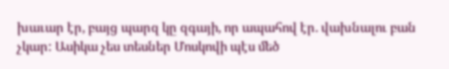խաւար էր, բայց պարզ կը զգայի, որ ապահով էր. վախնալու բան չկար: Ասիկա չես տեսներ Մոսկովի պէս մեծ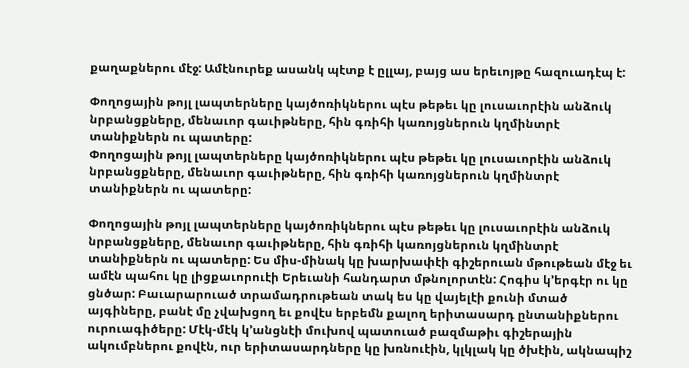քաղաքներու մէջ: Ամէնուրեք ասանկ պէտք է ըլլայ, բայց աս երեւոյթը հազուադէպ է:

Փողոցային թոյլ լապտերները կայծոռիկներու պէս թեթեւ կը լուսաւորէին անձուկ նրբանցքները, մենաւոր գաւիթները, հին գռիհի կառոյցներուն կղմինտրէ տանիքներն ու պատերը:
Փողոցային թոյլ լապտերները կայծոռիկներու պէս թեթեւ կը լուսաւորէին անձուկ նրբանցքները, մենաւոր գաւիթները, հին գռիհի կառոյցներուն կղմինտրէ տանիքներն ու պատերը:

Փողոցային թոյլ լապտերները կայծոռիկներու պէս թեթեւ կը լուսաւորէին անձուկ նրբանցքները, մենաւոր գաւիթները, հին գռիհի կառոյցներուն կղմինտրէ տանիքներն ու պատերը: Ես միս-մինակ կը խարխափէի գիշերուան մթութեան մէջ եւ ամէն պահու կը լիցքաւորուէի Երեւանի հանդարտ մթնոլորտէն: Հոգիս կ’երգէր ու կը ցնծար: Բաւարարուած տրամադրութեան տակ ես կը վայելէի քունի մտած այգիները, բանէ մը չվախցող եւ քովէս երբեմն քալող երիտասարդ ընտանիքներու ուրուագիծերը: Մէկ-մէկ կ’անցնէի մուխով պատուած բազմաթիւ գիշերային ակումբներու քովէն, ուր երիտասարդները կը խռնուէին, կլկլակ կը ծխէին, ակնապիշ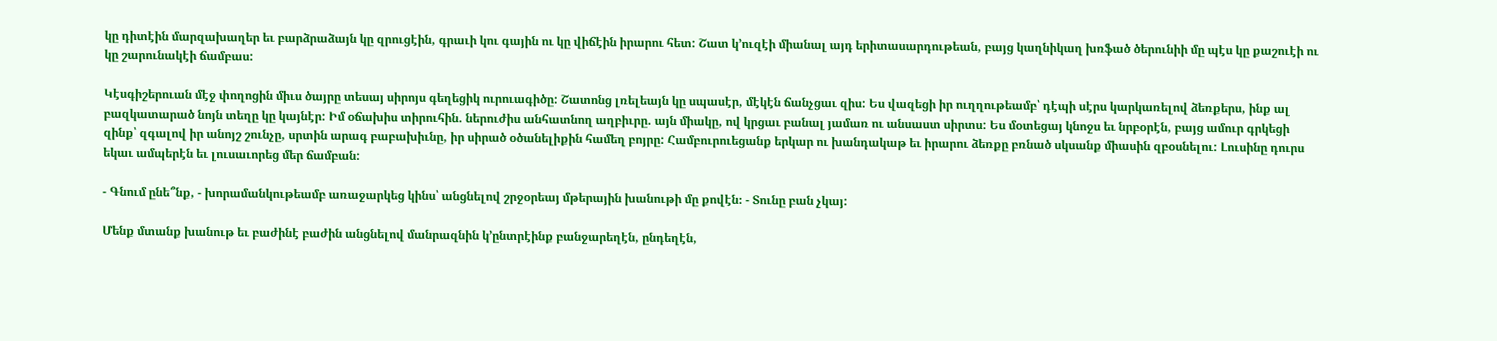կը դիտէին մարզախաղեր եւ բարձրաձայն կը զրուցէին, գրաւի կու գային ու կը վիճէին իրարու հետ: Շատ կ’ուզէի միանալ այդ երիտասարդութեան, բայց կաղնիկաղ խռֆած ծերունիի մը պէս կը քաշուէի ու կը շարունակէի ճամբաս:

Կէսգիշերուան մէջ փողոցին միւս ծայրը տեսայ սիրոյս գեղեցիկ ուրուագիծը: Շատոնց լռելեայն կը սպասէր, մէկէն ճանչցաւ զիս: Ես վազեցի իր ուղղութեամբ՝ դէպի սէրս կարկառելով ձեռքերս, ինք ալ բազկատարած նոյն տեղը կը կայնէր: Իմ օճախիս տիրուհին. ներուժիս անհատնող աղբիւրը. այն միակը, ով կրցաւ բանալ յամառ ու անսաստ սիրտս: Ես մօտեցայ կնոջս եւ նրբօրէն, բայց ամուր գրկեցի զինք՝ զգալով իր անոյշ շունչը, սրտին արագ բաբախիւնը, իր սիրած օծանելիքին համեղ բոյրը: Համբուրուեցանք երկար ու խանդակաթ եւ իրարու ձեռքը բռնած սկսանք միասին զբօսնելու: Լուսինը դուրս եկաւ ամպերէն եւ լուսաւորեց մեր ճամբան:

- Գնում ընե՞նք, - խորամանկութեամբ առաջարկեց կինս՝ անցնելով շրջօրեայ մթերային խանութի մը քովէն։ - Տունը բան չկայ:

Մենք մտանք խանութ եւ բաժինէ բաժին անցնելով մանրազնին կ’ընտրէինք բանջարեղէն, ընդեղէն,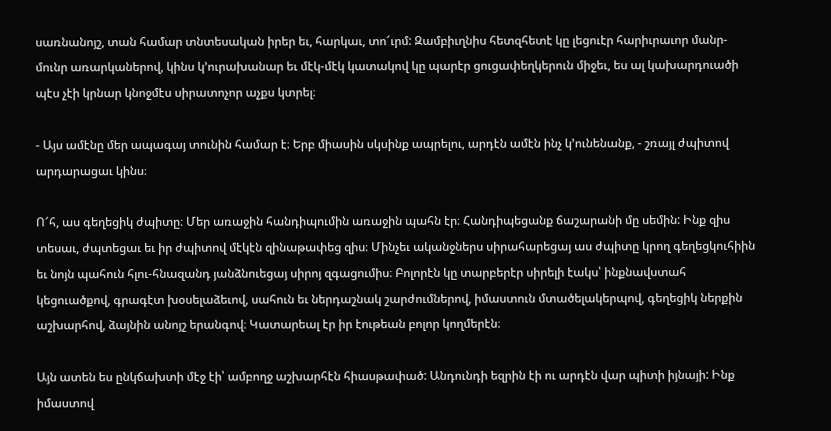սառնանոյշ, տան համար տնտեսական իրեր եւ, հարկաւ, տո՜ւրմ: Զամբիւղնիս հետզհետէ կը լեցուէր հարիւրաւոր մանր-մունր առարկաներով, կինս կ’ուրախանար եւ մէկ-մէկ կատակով կը պարէր ցուցափեղկերուն միջեւ, ես ալ կախարդուածի պէս չէի կրնար կնոջմէս սիրատոչոր աչքս կտրել։

- Այս ամէնը մեր ապագայ տունին համար է։ Երբ միասին սկսինք ապրելու, արդէն ամէն ինչ կ’ունենանք, - շռայլ ժպիտով արդարացաւ կինս։

Ո՜հ, աս գեղեցիկ ժպիտը։ Մեր առաջին հանդիպումին առաջին պահն էր։ Հանդիպեցանք ճաշարանի մը սեմին: Ինք զիս տեսաւ, ժպտեցաւ եւ իր ժպիտով մէկէն զինաթափեց զիս։ Մինչեւ ականջներս սիրահարեցայ աս ժպիտը կրող գեղեցկուհիին եւ նոյն պահուն հլու-հնազանդ յանձնուեցայ սիրոյ զգացումիս։ Բոլորէն կը տարբերէր սիրելի էակս՝ ինքնավստահ կեցուածքով, գրագէտ խօսելաձեւով, սահուն եւ ներդաշնակ շարժումներով, իմաստուն մտածելակերպով, գեղեցիկ ներքին աշխարհով, ձայնին անոյշ երանգով։ Կատարեալ էր իր էութեան բոլոր կողմերէն։

Այն ատեն ես ընկճախտի մէջ էի՝ ամբողջ աշխարհէն հիասթափած: Անդունդի եզրին էի ու արդէն վար պիտի իյնայի: Ինք իմաստով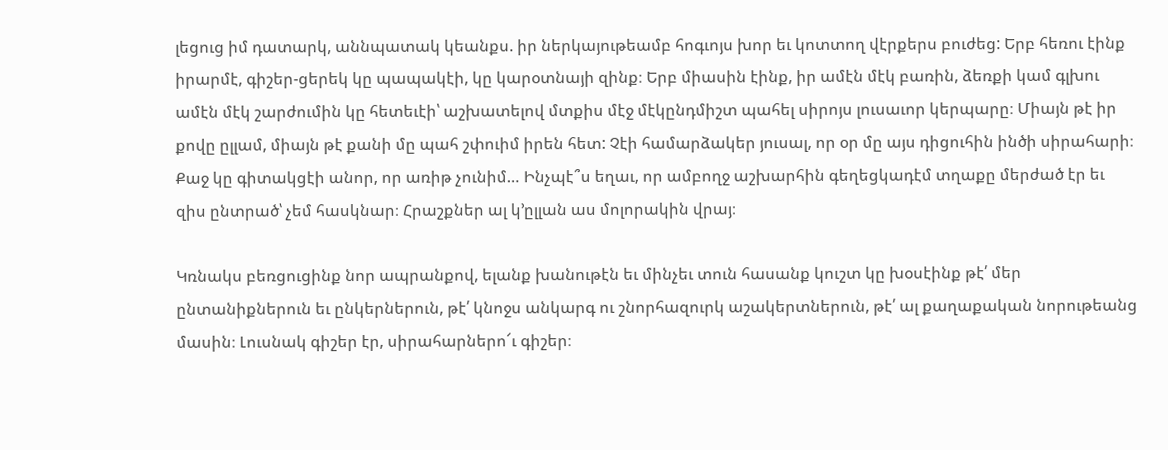լեցուց իմ դատարկ, աննպատակ կեանքս. իր ներկայութեամբ հոգւոյս խոր եւ կոտտող վէրքերս բուժեց: Երբ հեռու էինք իրարմէ, գիշեր-ցերեկ կը պապակէի, կը կարօտնայի զինք։ Երբ միասին էինք, իր ամէն մէկ բառին, ձեռքի կամ գլխու ամէն մէկ շարժումին կը հետեւէի՝ աշխատելով մտքիս մէջ մէկընդմիշտ պահել սիրոյս լուսաւոր կերպարը։ Միայն թէ իր քովը ըլլամ, միայն թէ քանի մը պահ շփուիմ իրեն հետ: Չէի համարձակեր յուսալ, որ օր մը այս դիցուհին ինծի սիրահարի։ Քաջ կը գիտակցէի անոր, որ առիթ չունիմ… Ինչպէ՞ս եղաւ, որ ամբողջ աշխարհին գեղեցկադէմ տղաքը մերժած էր եւ զիս ընտրած՝ չեմ հասկնար։ Հրաշքներ ալ կ՚ըլլան աս մոլորակին վրայ։

Կռնակս բեռցուցինք նոր ապրանքով, ելանք խանութէն եւ մինչեւ տուն հասանք կուշտ կը խօսէինք թէ՛ մեր ընտանիքներուն եւ ընկերներուն, թէ՛ կնոջս անկարգ ու շնորհազուրկ աշակերտներուն, թէ՛ ալ քաղաքական նորութեանց մասին։ Լուսնակ գիշեր էր, սիրահարներո՜ւ գիշեր։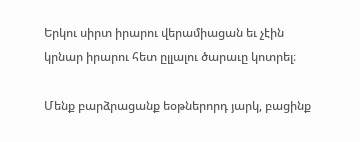Երկու սիրտ իրարու վերամիացան եւ չէին կրնար իրարու հետ ըլլալու ծարաւը կոտրել։

Մենք բարձրացանք եօթներորդ յարկ, բացինք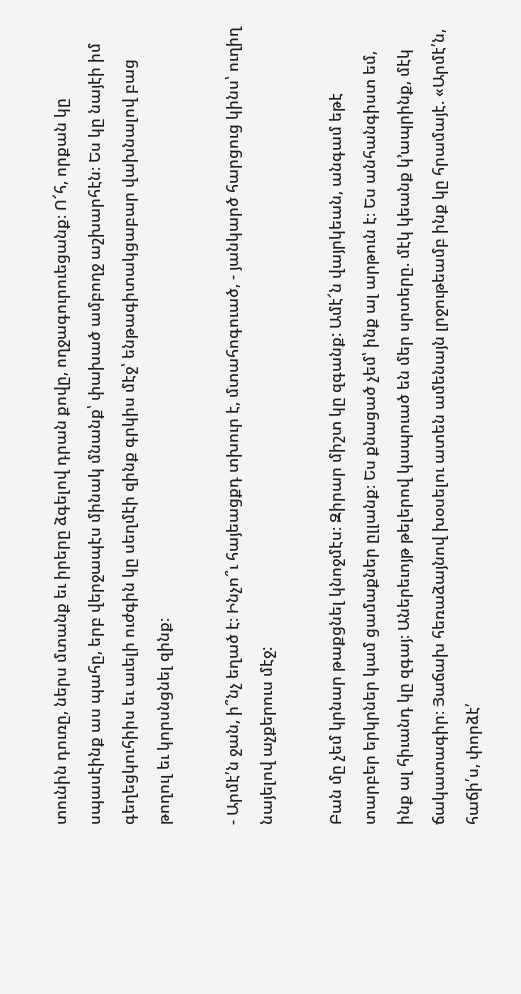տունին դուռը, ներս մտանք եւ իրերը ձգելով դրան քովը, ողջագուրուեցանք։ Ո՜հ, որքան կը սպասէինք աս պահը, երբ վերջապէս մինակ մնանք՝ փախած ամբողջ աշխարհէն։ Ես կը նայէի իմ գեղեցկուհիիս եւ աւելի ուժգին կը սեղմէի զինք գրկիս մէջ՝ ենթագիտակցաբար վախնալով բաց թողուլ եւ կորսնցնել զինք։

- Արմէ՛ն ջան, ի՞նչ եղած է։ Ինչո՞ւ հայեացքդ տխուր է, մտահոգուած, - յանկարծ հարցուց կինս՝ ուղիղ նայելով աչքերուս մէջ:

Բան մը չեմ կրնար թաքցնել կնոջմէս։ Զիրար միշտ կը զգանք: Ամէ՜ն վայրկեան, անգամ եթէ տարբեր երկրներ կամ ցամաքներ ըլլանք։ Ես քնացած չեմ՝ ինք ալ արթուն է։ Ես անհանգիստ եմ, ինք ալ հիւանդ կը զգայ։ Աներեւոյթ թելերով կապուած են մեր սրտերը. մէկ կեանք կ՚ապրինք, մէկ ճակատագիր։ Յաճախ հեռաձայնով խօսելու ատեն ամենայն լրջութեամբ ինք կը հրամայէ. «Արմէ՛ն, հաճի՛ս, փորձէ՛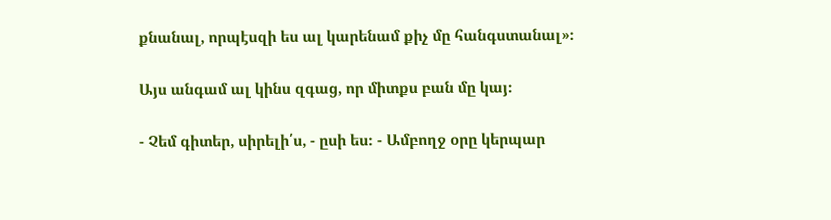քնանալ, որպէսզի ես ալ կարենամ քիչ մը հանգստանալ»։

Այս անգամ ալ կինս զգաց, որ միտքս բան մը կայ։

- Չեմ գիտեր, սիրելի՛ս, - ըսի ես։ - Ամբողջ օրը կերպար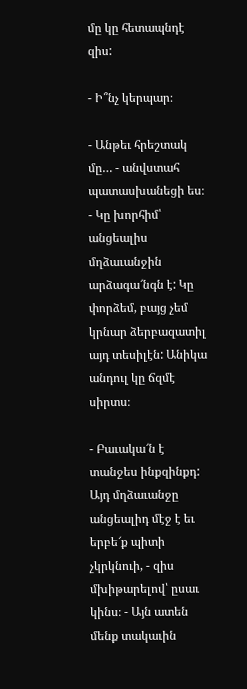մը կը հետապնդէ զիս:

- Ի՞նչ կերպար։

- Անթեւ հրեշտակ մը… - անվստահ պատասխանեցի ես։ - Կը խորհիմ՝ անցեալիս մղձաւանջին արձագա՜նգն է: Կը փորձեմ, բայց չեմ կրնար ձերբազատիլ այդ տեսիլէն: Անիկա անդուլ կը ճզմէ սիրտս։

- Բաւակա՜ն է տանջես ինքզինքդ: Այդ մղձաւանջը անցեալիդ մէջ է եւ երբե՜ք պիտի չկրկնուի, - զիս մխիթարելով՝ ըսաւ կինս։ - Այն ատեն մենք տակաւին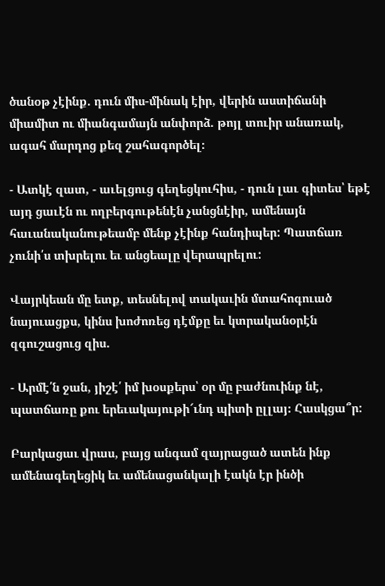ծանօթ չէինք. դուն միս-մինակ էիր, վերին աստիճանի միամիտ ու միանգամայն անփորձ. թոյլ տուիր անառակ, ագահ մարդոց քեզ շահագործել։

- Ատկէ զատ, - աւելցուց գեղեցկուհիս, - դուն լաւ գիտես՝ եթէ այդ ցաւէն ու ողբերգութենէն չանցնէիր, ամենայն հաւանականութեամբ մենք չէինք հանդիպեր: Պատճառ չունի՛ս տխրելու եւ անցեալը վերապրելու:

Վայրկեան մը ետք, տեսնելով տակաւին մտահոգուած նայուացքս, կինս խոժոռեց դէմքը եւ կտրականօրէն զգուշացուց զիս.

- Արմէ՛ն ջան, յիշէ՛ իմ խօսքերս՝ օր մը բաժնուինք նէ, պատճառը քու երեւակայութի՜ւնդ պիտի ըլլայ։ Հասկցա՞ր:

Բարկացաւ վրաս, բայց անգամ զայրացած ատեն ինք ամենագեղեցիկ եւ ամենացանկալի էակն էր ինծի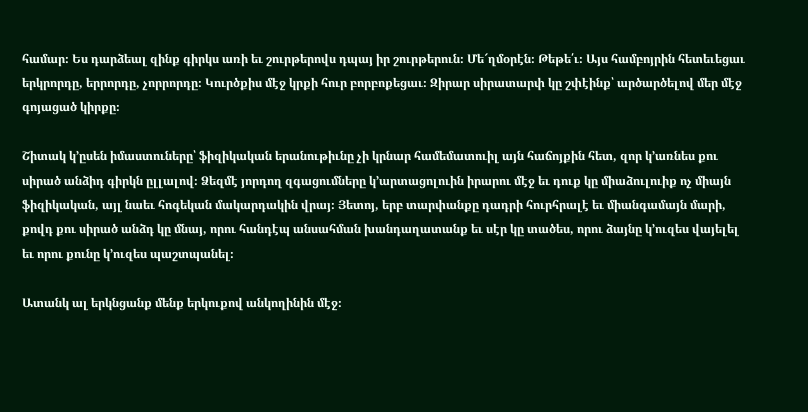համար։ Ես դարձեալ զինք գիրկս առի եւ շուրթերովս դպայ իր շուրթերուն։ Մե՜ղմօրէն։ Թեթե՛ւ։ Այս համբոյրին հետեւեցաւ երկրորդը, երրորդը, չորրորդը։ Կուրծքիս մէջ կրքի հուր բորբոքեցաւ։ Զիրար սիրատարփ կը շփէինք՝ արծարծելով մեր մէջ գոյացած կիրքը։

Շիտակ կ՚ըսեն իմաստուները՝ ֆիզիկական երանութիւնը չի կրնար համեմատուիլ այն հաճոյքին հետ, զոր կ՚առնես քու սիրած անձիդ գիրկն ըլլալով։ Ձեզմէ յորդող զգացումները կ՚արտացոլուին իրարու մէջ եւ դուք կը միաձուլուիք ոչ միայն ֆիզիկական, այլ նաեւ հոգեկան մակարդակին վրայ։ Յետոյ, երբ տարփանքը դադրի հուրհրալէ եւ միանգամայն մարի, քովդ քու սիրած անձդ կը մնայ, որու հանդէպ անսահման խանդաղատանք եւ սէր կը տածես, որու ձայնը կ՚ուզես վայելել եւ որու քունը կ՚ուզես պաշտպանել։

Ատանկ ալ երկնցանք մենք երկուքով անկողինին մէջ։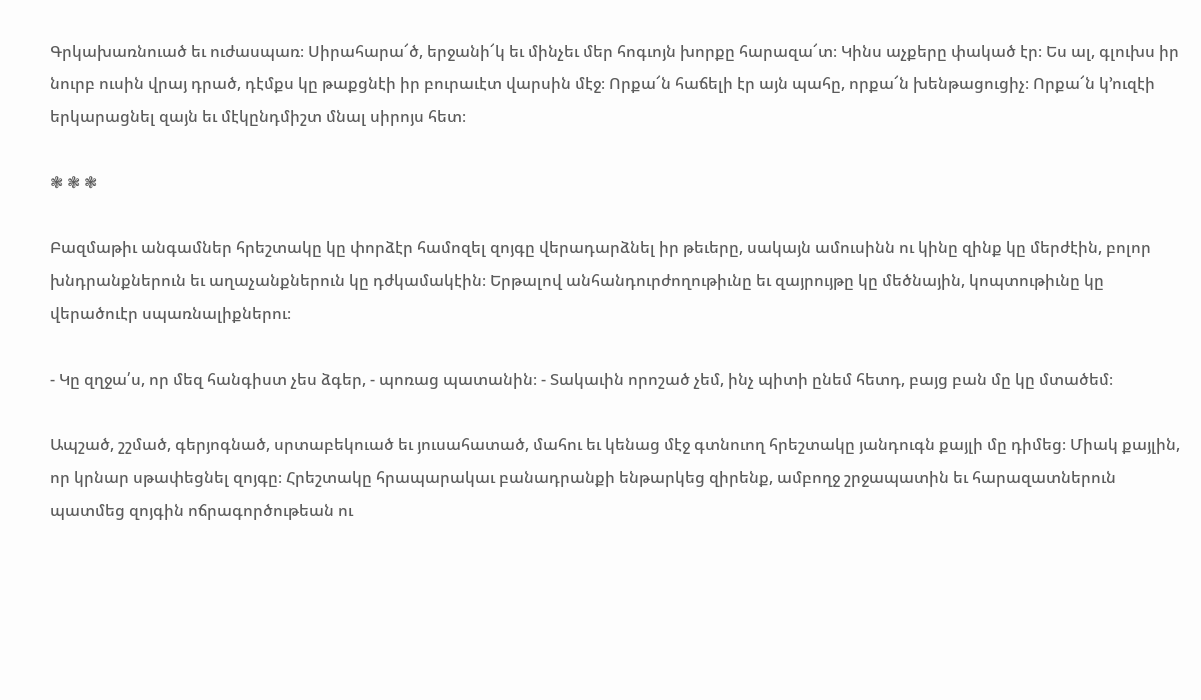Գրկախառնուած եւ ուժասպառ։ Սիրահարա՜ծ, երջանի՜կ եւ մինչեւ մեր հոգւոյն խորքը հարազա՜տ։ Կինս աչքերը փակած էր։ Ես ալ, գլուխս իր նուրբ ուսին վրայ դրած, դէմքս կը թաքցնէի իր բուրաւէտ վարսին մէջ։ Որքա՜ն հաճելի էր այն պահը, որքա՜ն խենթացուցիչ։ Որքա՜ն կ՚ուզէի երկարացնել զայն եւ մէկընդմիշտ մնալ սիրոյս հետ։

❃ ❃ ❃

Բազմաթիւ անգամներ հրեշտակը կը փորձէր համոզել զոյգը վերադարձնել իր թեւերը, սակայն ամուսինն ու կինը զինք կը մերժէին, բոլոր խնդրանքներուն եւ աղաչանքներուն կը դժկամակէին։ Երթալով անհանդուրժողութիւնը եւ զայրույթը կը մեծնային, կոպտութիւնը կը վերածուէր սպառնալիքներու։

- Կը զղջա՛ս, որ մեզ հանգիստ չես ձգեր, - պոռաց պատանին։ - Տակաւին որոշած չեմ, ինչ պիտի ընեմ հետդ, բայց բան մը կը մտածեմ։

Ապշած, շշմած, գերյոգնած, սրտաբեկուած եւ յուսահատած, մահու եւ կենաց մէջ գտնուող հրեշտակը յանդուգն քայլի մը դիմեց։ Միակ քայլին, որ կրնար սթափեցնել զոյգը։ Հրեշտակը հրապարակաւ բանադրանքի ենթարկեց զիրենք, ամբողջ շրջապատին եւ հարազատներուն պատմեց զոյգին ոճրագործութեան ու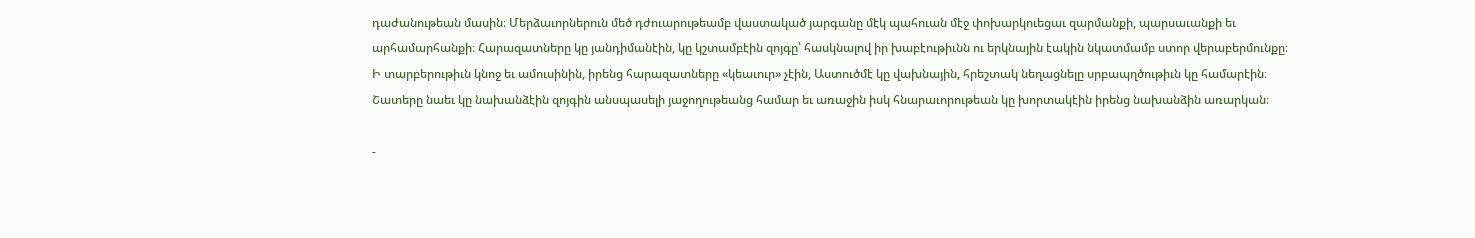դաժանութեան մասին։ Մերձաւորներուն մեծ դժուարութեամբ վաստակած յարգանը մէկ պահուան մէջ փոխարկուեցաւ զարմանքի, պարսաւանքի եւ արհամարհանքի։ Հարազատները կը յանդիմանէին, կը կշտամբէին զոյգը՝ հասկնալով իր խաբէութիւնն ու երկնային էակին նկատմամբ ստոր վերաբերմունքը։ Ի տարբերութիւն կնոջ եւ ամուսինին, իրենց հարազատները «կեաւուր» չէին, Աստուծմէ կը վախնային, հրեշտակ նեղացնելը սրբապղծութիւն կը համարէին։ Շատերը նաեւ կը նախանձէին զոյգին անսպասելի յաջողութեանց համար եւ առաջին իսկ հնարաւորութեան կը խորտակէին իրենց նախանձին առարկան։

-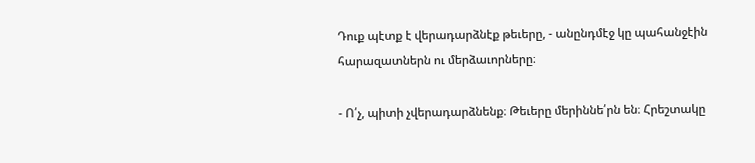Դուք պէտք է վերադարձնէք թեւերը, - անընդմէջ կը պահանջէին հարազատներն ու մերձաւորները։

- Ո՛չ, պիտի չվերադարձնենք։ Թեւերը մերիննե՛րն են։ Հրեշտակը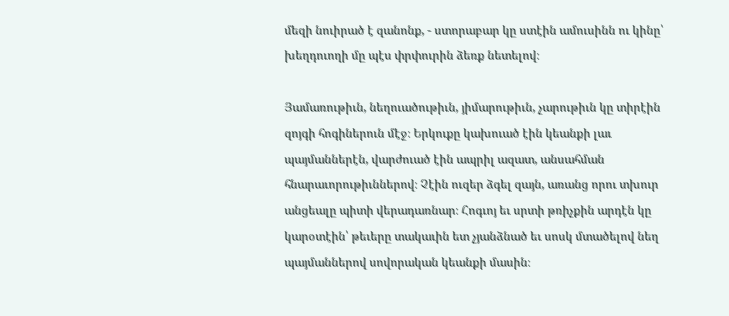մեզի նուիրած է զանոնք, - ստորաբար կը ստէին ամուսինն ու կինը՝ խեղդուողի մը պէս փրփուրին ձեռք նետելով։

Յամառութիւն, նեղուածութիւն, յիմարութիւն, չարութիւն կը տիրէին զոյգի հոգիներուն մէջ։ Երկուքը կախուած էին կեանքի լաւ պայմաններէն, վարժուած էին ապրիլ ազատ, անսահման հնարաւորութիւններով։ Չէին ուզեր ձգել զայն, առանց որու տխուր անցեալը պիտի վերադառնար։ Հոգւոյ եւ սրտի թռիչքին արդէն կը կարօտէին՝ թեւերը տակաւին ետ չյանձնած եւ սոսկ մտածելով նեղ պայմաններով սովորական կեանքի մասին։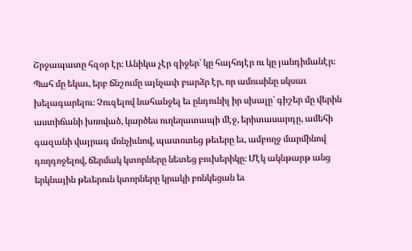Շրջապատը հզօր էր։ Անիկա չէր զիջեր՝ կը հայհոյէր ու կը յանդիմանէր։ Պահ մը եկաւ, երբ ճնշումը այնչափ բարձր էր, որ ամուսինը սկսաւ խելագարելու։ Չուզելով նահանջել եւ ընդունիլ իր սխալը՝ գիշեր մը վերին աստիճանի խռոված, կարծես ուղեղատապի մէջ, երիտասարդը, ամեհի գազանի վայրագ մռնչիւնով, պատռտեց թեւերը եւ, ամբողջ մարմինով դողդոջելով, ճերմակ կտորները նետեց բուխերիկը։ Մէկ ակնթարթ անց երկնային թեւերուն կտորները կրակի բռնկեցան եւ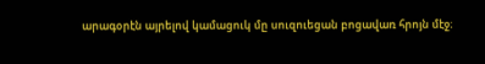արագօրէն այրելով կամացուկ մը սուզուեցան բոցավառ հրոյն մէջ։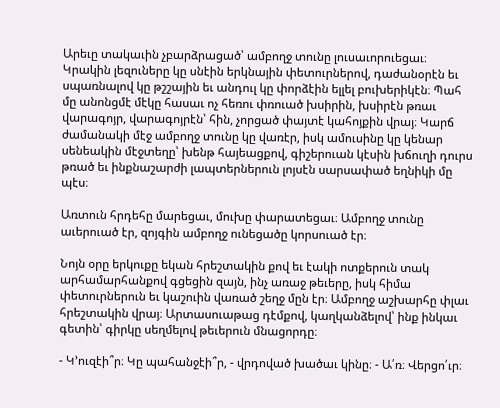Արեւը տակաւին չբարձրացած՝ ամբողջ տունը լուսաւորուեցաւ։ Կրակին լեզուները կը սնէին երկնային փետուրներով, դաժանօրէն եւ սպառնալով կը թշշային եւ անդուլ կը փորձէին ելլել բուխերիկէն։ Պահ մը անոնցմէ մէկը հասաւ ոչ հեռու փռուած խսիրին, խսիրէն թռաւ վարագոյր, վարագոյրէն՝ հին, չորցած փայտէ կահոյքին վրայ։ Կարճ ժամանակի մէջ ամբողջ տունը կը վառէր, իսկ ամուսինը կը կենար սենեակին մէջտեղը՝ խենթ հայեացքով, գիշերուան կէսին խճուղի դուրս թռած եւ ինքնաշարժի լապտերներուն լոյսէն սարսափած եղնիկի մը պէս։

Առտուն հրդեհը մարեցաւ, մուխը փարատեցաւ։ Ամբողջ տունը աւերուած էր, զոյգին ամբողջ ունեցածը կորսուած էր։

Նոյն օրը երկուքը եկան հրեշտակին քով եւ էակի ոտքերուն տակ արհամարհանքով գցեցին զայն, ինչ առաջ թեւերը, իսկ հիմա փետուրներուն եւ կաշուին վառած շեղջ մըն էր։ Ամբողջ աշխարհը փլաւ հրեշտակին վրայ։ Արտասուաթաց դէմքով, կաղկանձելով՝ ինք ինկաւ գետին՝ գիրկը սեղմելով թեւերուն մնացորդը։

- Կ՚ուզէի՞ր։ Կը պահանջէի՞ր, - վրդոված խածաւ կինը։ - Ա՛ռ։ Վերցո՛ւր։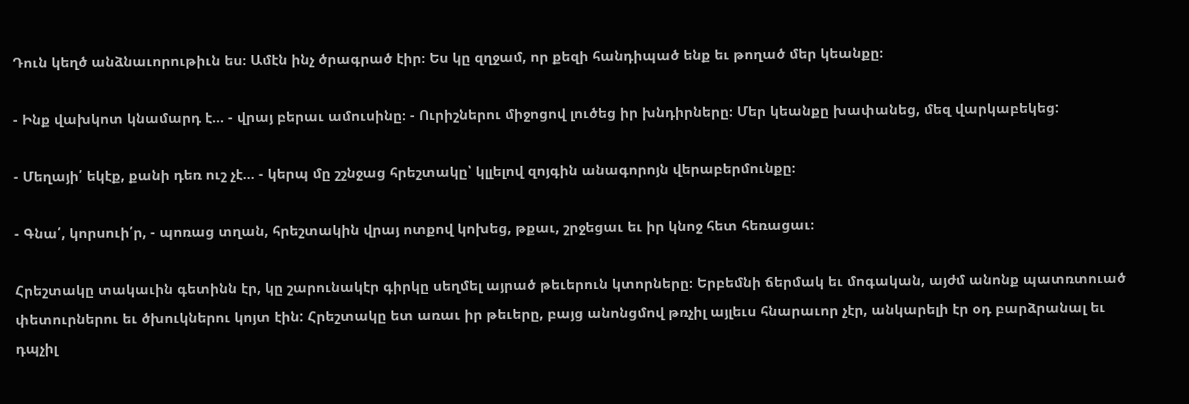Դուն կեղծ անձնաւորութիւն ես։ Ամէն ինչ ծրագրած էիր։ Ես կը զղջամ, որ քեզի հանդիպած ենք եւ թողած մեր կեանքը։

- Ինք վախկոտ կնամարդ է… - վրայ բերաւ ամուսինը։ - Ուրիշներու միջոցով լուծեց իր խնդիրները։ Մեր կեանքը խափանեց, մեզ վարկաբեկեց:

- Մեղայի՛ եկէք, քանի դեռ ուշ չէ… - կերպ մը շշնջաց հրեշտակը՝ կլլելով զոյգին անագորոյն վերաբերմունքը։

- Գնա՛, կորսուի՛ր, - պոռաց տղան, հրեշտակին վրայ ոտքով կոխեց, թքաւ, շրջեցաւ եւ իր կնոջ հետ հեռացաւ։

Հրեշտակը տակաւին գետինն էր, կը շարունակէր գիրկը սեղմել այրած թեւերուն կտորները։ Երբեմնի ճերմակ եւ մոգական, այժմ անոնք պատռտուած փետուրներու եւ ծխուկներու կոյտ էին: Հրեշտակը ետ առաւ իր թեւերը, բայց անոնցմով թռչիլ այլեւս հնարաւոր չէր, անկարելի էր օդ բարձրանալ եւ դպչիլ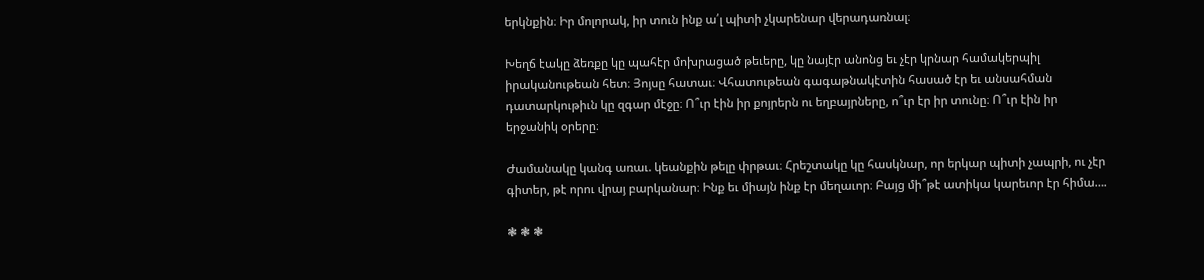երկնքին։ Իր մոլորակ, իր տուն ինք ա՛լ պիտի չկարենար վերադառնալ։

Խեղճ էակը ձեռքը կը պահէր մոխրացած թեւերը, կը նայէր անոնց եւ չէր կրնար համակերպիլ իրականութեան հետ։ Յոյսը հատաւ։ Վհատութեան գագաթնակէտին հասած էր եւ անսահման դատարկութիւն կը զգար մէջը։ Ո՞ւր էին իր քոյրերն ու եղբայրները, ո՞ւր էր իր տունը։ Ո՞ւր էին իր երջանիկ օրերը։

Ժամանակը կանգ առաւ. կեանքին թելը փրթաւ։ Հրեշտակը կը հասկնար, որ երկար պիտի չապրի, ու չէր գիտեր, թէ որու վրայ բարկանար։ Ինք եւ միայն ինք էր մեղաւոր։ Բայց մի՞թէ ատիկա կարեւոր էր հիմա….

❃ ❃ ❃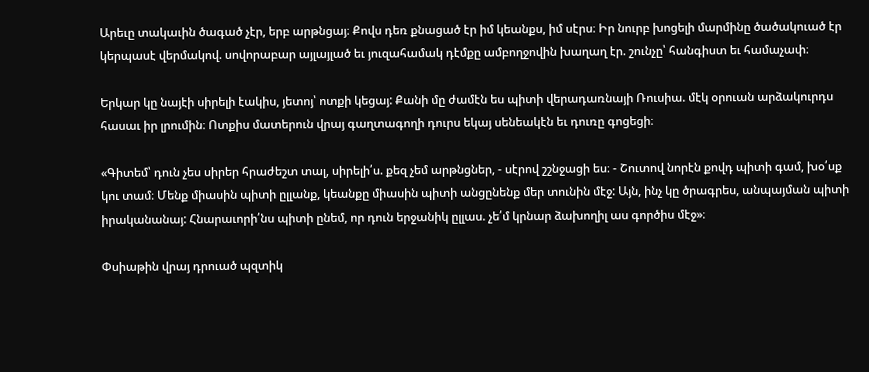Արեւը տակաւին ծագած չէր, երբ արթնցայ։ Քովս դեռ քնացած էր իմ կեանքս, իմ սէրս։ Իր նուրբ խոցելի մարմինը ծածակուած էր կերպասէ վերմակով. սովորաբար այլայլած եւ յուզահամակ դէմքը ամբողջովին խաղաղ էր. շունչը՝ հանգիստ եւ համաչափ։

Երկար կը նայէի սիրելի էակիս, յետոյ՝ ոտքի կեցայ: Քանի մը ժամէն ես պիտի վերադառնայի Ռուսիա. մէկ օրուան արձակուրդս հասաւ իր լրումին։ Ոտքիս մատերուն վրայ գաղտագողի դուրս եկայ սենեակէն եւ դուռը գոցեցի։

«Գիտեմ՝ դուն չես սիրեր հրաժեշտ տալ, սիրելի՛ս. քեզ չեմ արթնցներ, - սէրով շշնջացի ես։ - Շուտով նորէն քովդ պիտի գամ, խօ՛սք կու տամ։ Մենք միասին պիտի ըլլանք, կեանքը միասին պիտի անցընենք մեր տունին մէջ: Այն, ինչ կը ծրագրես, անպայման պիտի իրականանայ: Հնարաւորի՛նս պիտի ընեմ, որ դուն երջանիկ ըլլաս. չե՛մ կրնար ձախողիլ աս գործիս մէջ»։

Փսիաթին վրայ դրուած պզտիկ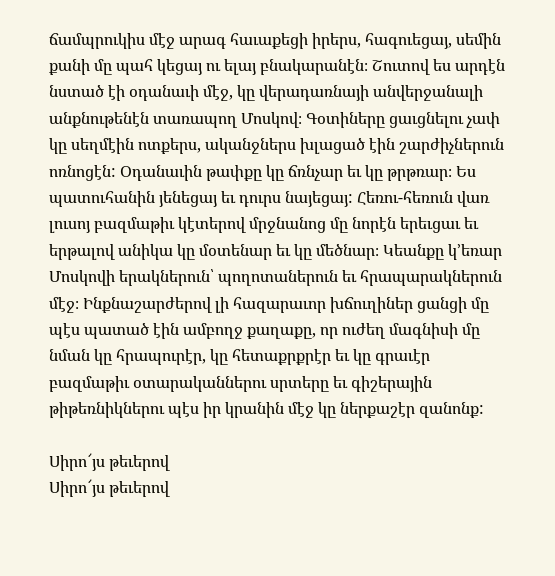ճամպրուկիս մէջ արագ հաւաքեցի իրերս, հագուեցայ, սեմին քանի մը պահ կեցայ ու ելայ բնակարանէն։ Շուտով ես արդէն նստած էի օդանաւի մէջ, կը վերադառնայի անվերջանալի անքնութենէն տառապող Մոսկով։ Գօտիները ցաւցնելու չափ կը սեղմէին ոտքերս, ականջներս խլացած էին շարժիչներուն ոռնոցէն: Օդանաւին թափքը կը ճռնչար եւ կը թրթռար։ Ես պատուհանին յենեցայ եւ դուրս նայեցայ: Հեռու-հեռուն վառ լուսոյ բազմաթիւ կէտերով մրջնանոց մը նորէն երեւցաւ եւ երթալով անիկա կը մօտենար եւ կը մեծնար։ Կեանքը կ՚եռար Մոսկովի երակներուն՝ պողոտաներուն եւ հրապարակներուն մէջ։ Ինքնաշարժերով լի հազարաւոր խճուղիներ ցանցի մը պէս պատած էին ամբողջ քաղաքը, որ ուժեղ մագնիսի մը նման կը հրապուրէր, կը հետաքրքրէր եւ կը գրաւէր բազմաթիւ օտարականներու սրտերը եւ գիշերային թիթեռնիկներու պէս իր կրանին մէջ կը ներքաշէր զանոնք:

Սիրո՜յս թեւերով
Սիրո՜յս թեւերով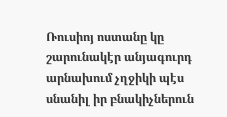Ռուսիոյ ոստանը կը շարունակէր անյագուրդ արնախում չղջիկի պէս սնանիլ իր բնակիչներուն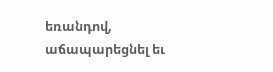եռանդով, աճապարեցնել եւ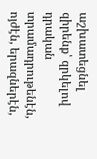աշխատեցնել զիրենք՝ զրկելով դրական տրամադրութենէն, ոյժէն, երազներէն,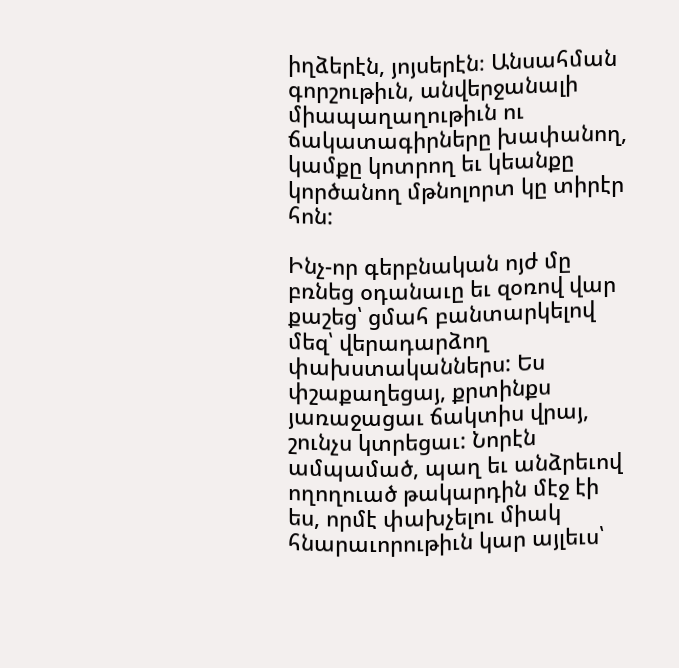իղձերէն, յոյսերէն։ Անսահման գորշութիւն, անվերջանալի միապաղաղութիւն ու ճակատագիրները խափանող, կամքը կոտրող եւ կեանքը կործանող մթնոլորտ կը տիրէր հոն:

Ինչ-որ գերբնական ոյժ մը բռնեց օդանաւը եւ զօռով վար քաշեց՝ ցմահ բանտարկելով մեզ՝ վերադարձող փախստականներս: Ես փշաքաղեցայ, քրտինքս յառաջացաւ ճակտիս վրայ, շունչս կտրեցաւ: Նորէն ամպամած, պաղ եւ անձրեւով ողողուած թակարդին մէջ էի ես, որմէ փախչելու միակ հնարաւորութիւն կար այլեւս՝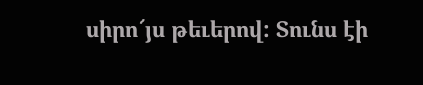սիրո՜յս թեւերով: Տունս էի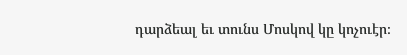դարձեալ եւ տունս Մոսկով կը կոչուէր։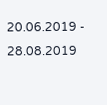20.06.2019 - 28.08.2019